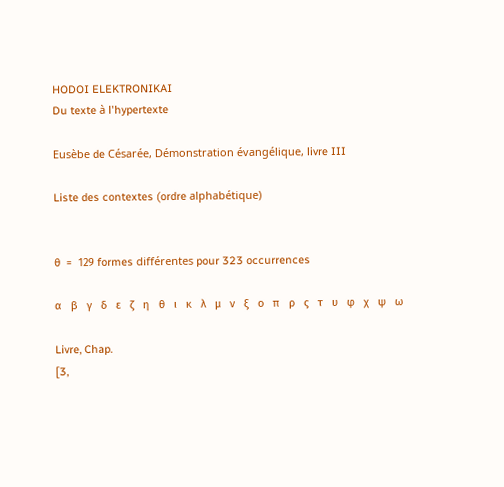HODOI ELEKTRONIKAI
Du texte à l'hypertexte

Eusèbe de Césarée, Démonstration évangélique, livre III

Liste des contextes (ordre alphabétique)


θ  =  129 formes différentes pour 323 occurrences

α   β   γ   δ   ε   ζ   η   θ   ι   κ   λ   μ   ν   ξ   ο   π   ρ   ς   τ   υ   φ   χ   ψ   ω

Livre, Chap.
[3,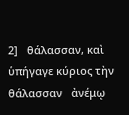2]   θάλασσαν, καὶ ὑπήγαγε κύριος τὴν  θάλασσαν   ἀνέμῳ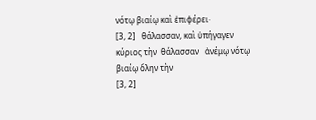νότῳ βιαίῳ καὶ ἐπιφέρει·
[3, 2]   θάλασσαν, καὶ ὑπήγαγεν κύριος τὴν  θάλασσαν   ἀνέμῳ νότῳ βιαίῳ ὅλην τὴν
[3, 2]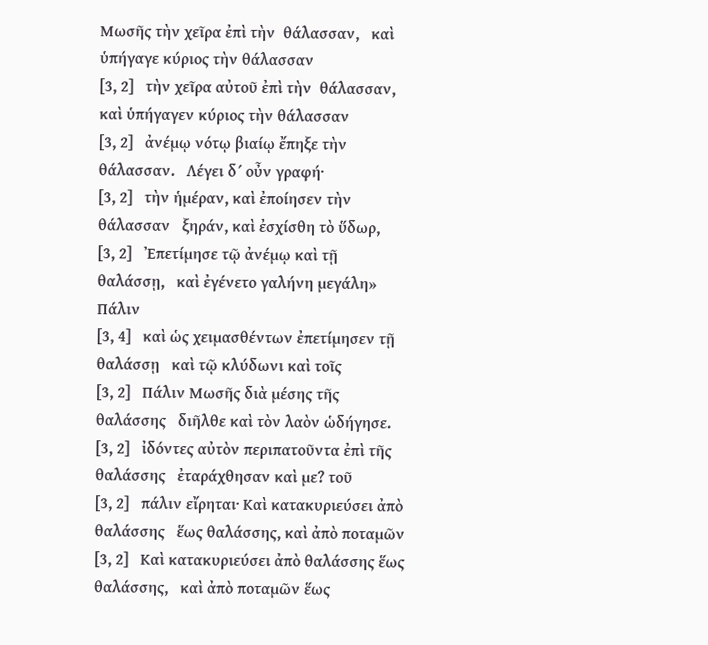Μωσῆς τὴν χεῖρα ἐπὶ τὴν  θάλασσαν,   καὶ ὑπήγαγε κύριος τὴν θάλασσαν
[3, 2]   τὴν χεῖρα αὐτοῦ ἐπὶ τὴν  θάλασσαν,   καὶ ὑπήγαγεν κύριος τὴν θάλασσαν
[3, 2]   ἀνέμῳ νότῳ βιαίῳ ἔπηξε τὴν  θάλασσαν.   Λέγει δ´ οὖν γραφή·
[3, 2]   τὴν ἡμέραν, καὶ ἐποίησεν τὴν  θάλασσαν   ξηράν, καὶ ἐσχίσθη τὸ ὕδωρ,
[3, 2]   Ἐπετίμησε τῷ ἀνέμῳ καὶ τῇ  θαλάσσῃ,   καὶ ἐγένετο γαλήνη μεγάλη» Πάλιν
[3, 4]   καὶ ὡς χειμασθέντων ἐπετίμησεν τῇ  θαλάσσῃ   καὶ τῷ κλύδωνι καὶ τοῖς
[3, 2]   Πάλιν Μωσῆς διὰ μέσης τῆς  θαλάσσης   διῆλθε καὶ τὸν λαὸν ὡδήγησε.
[3, 2]   ἰδόντες αὐτὸν περιπατοῦντα ἐπὶ τῆς  θαλάσσης   ἐταράχθησαν καὶ με? τοῦ
[3, 2]   πάλιν εἴρηται· Καὶ κατακυριεύσει ἀπὸ  θαλάσσης   ἕως θαλάσσης, καὶ ἀπὸ ποταμῶν
[3, 2]   Καὶ κατακυριεύσει ἀπὸ θαλάσσης ἕως  θαλάσσης,   καὶ ἀπὸ ποταμῶν ἕως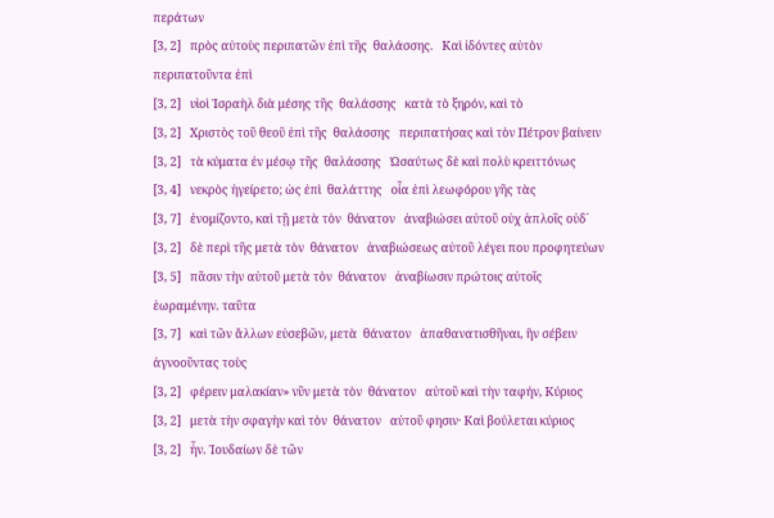περάτων
[3, 2]   πρὸς αὐτοὺς περιπατῶν ἐπὶ τῆς  θαλάσσης.   Καὶ ἰδόντες αὐτὸν περιπατοῦντα ἐπὶ
[3, 2]   υἱοὶ Ἰσραὴλ διὰ μέσης τῆς  θαλάσσης   κατὰ τὸ ξηρόν, καὶ τὸ
[3, 2]   Χριστὸς τοῦ θεοῦ ἐπὶ τῆς  θαλάσσης   περιπατήσας καὶ τὸν Πέτρον βαίνειν
[3, 2]   τὰ κύματα ἐν μέσῳ τῆς  θαλάσσης   Ὡσαύτως δὲ καὶ πολὺ κρειττόνως
[3, 4]   νεκρὸς ἠγείρετο; ὡς ἐπὶ  θαλάττης   οἷα ἐπὶ λεωφόρου γῆς τὰς
[3, 7]   ἐνομίζοντο, καὶ τῇ μετὰ τὸν  θάνατον   ἀναβιώσει αὐτοῦ οὐχ ἁπλοῖς οὐδ´
[3, 2]   δὲ περὶ τῆς μετὰ τὸν  θάνατον   ἀναβιώσεως αὐτοῦ λέγει που προφητεύων
[3, 5]   πᾶσιν τὴν αὐτοῦ μετὰ τὸν  θάνατον   ἀναβίωσιν πρώτοις αὐτοῖς ἑωραμένην. ταῦτα
[3, 7]   καὶ τῶν ἄλλων εὐσεβῶν, μετὰ  θάνατον   ἀπαθανατισθῆναι, ἣν σέβειν ἀγνοοῦντας τοὺς
[3, 2]   φέρειν μαλακίαν» νῦν μετὰ τὸν  θάνατον   αὐτοῦ καὶ τὴν ταφήν, Κύριος
[3, 2]   μετὰ τὴν σφαγὴν καὶ τὸν  θάνατον   αὐτοῦ φησιν· Καὶ βούλεται κύριος
[3, 2]   ἦν. Ἰουδαίων δὲ τῶν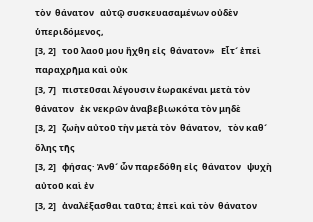τὸν  θάνατον   αὐτῷ συσκευασαμένων οὐδὲν ὑπεριδόμενος,
[3, 2]   τοῦ λαοῦ μου ἤχθη εἰς  θάνατον»   Εἶτ´ ἐπεὶ παραχρῆμα καὶ οὐκ
[3, 7]   πιστεῦσαι λέγουσιν ἑωρακέναι μετὰ τὸν  θάνατον   ἐκ νεκρῶν ἀναβεβιωκότα τὸν μηδὲ
[3, 2]   ζωὴν αὐτοῦ τὴν μετὰ τὸν  θάνατον,   τὸν καθ´ ὅλης τῆς
[3, 2]   φήσας· Ἀνθ´ ὧν παρεδόθη εἰς  θάνατον   ψυχὴ αὐτοῦ καὶ ἐν
[3, 2]   ἀναλέξασθαι ταῦτα; ἐπεὶ καὶ τὸν  θάνατον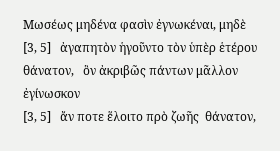Μωσέως μηδένα φασὶν ἐγνωκέναι, μηδὲ
[3, 5]   ἀγαπητὸν ἡγοῦντο τὸν ὑπὲρ ἑτέρου  θάνατον,   ὃν ἀκριβῶς πάντων μᾶλλον ἐγίνωσκον
[3, 5]   ἄν ποτε ἕλοιτο πρὸ ζωῆς  θάνατον,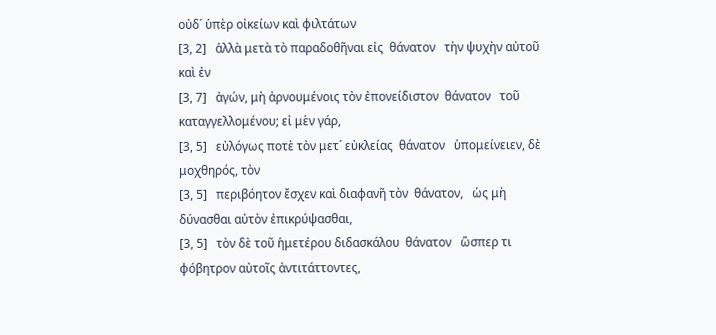οὐδ´ ὑπὲρ οἰκείων καὶ φιλτάτων
[3, 2]   ἀλλὰ μετὰ τὸ παραδοθῆναι εἰς  θάνατον   τὴν ψυχὴν αὐτοῦ καὶ ἐν
[3, 7]   ἀγών, μὴ ἀρνουμένοις τὸν ἐπονείδιστον  θάνατον   τοῦ καταγγελλομένου; εἰ μὲν γάρ,
[3, 5]   εὐλόγως ποτὲ τὸν μετ´ εὐκλείας  θάνατον   ὑπομείνειεν, δὲ μοχθηρός, τὸν
[3, 5]   περιβόητον ἔσχεν καὶ διαφανῆ τὸν  θάνατον,   ὡς μὴ δύνασθαι αὐτὸν ἐπικρύψασθαι,
[3, 5]   τὸν δὲ τοῦ ἡμετέρου διδασκάλου  θάνατον   ὥσπερ τι φόβητρον αὐτοῖς ἀντιτάττοντες,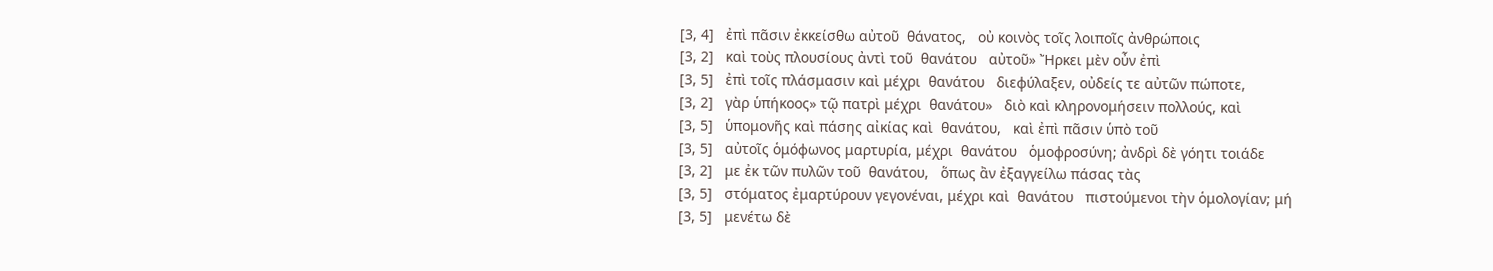[3, 4]   ἐπὶ πᾶσιν ἐκκείσθω αὐτοῦ  θάνατος,   οὐ κοινὸς τοῖς λοιποῖς ἀνθρώποις
[3, 2]   καὶ τοὺς πλουσίους ἀντὶ τοῦ  θανάτου   αὐτοῦ» Ἤρκει μὲν οὖν ἐπὶ
[3, 5]   ἐπὶ τοῖς πλάσμασιν καὶ μέχρι  θανάτου   διεφύλαξεν, οὐδείς τε αὐτῶν πώποτε,
[3, 2]   γὰρ ὑπήκοος» τῷ πατρὶ μέχρι  θανάτου»   διὸ καὶ κληρονομήσειν πολλούς, καὶ
[3, 5]   ὑπομονῆς καὶ πάσης αἰκίας καὶ  θανάτου,   καὶ ἐπὶ πᾶσιν ὑπὸ τοῦ
[3, 5]   αὐτοῖς ὁμόφωνος μαρτυρία, μέχρι  θανάτου   ὁμοφροσύνη; ἀνδρὶ δὲ γόητι τοιάδε
[3, 2]   με ἐκ τῶν πυλῶν τοῦ  θανάτου,   ὅπως ἂν ἐξαγγείλω πάσας τὰς
[3, 5]   στόματος ἐμαρτύρουν γεγονέναι, μέχρι καὶ  θανάτου   πιστούμενοι τὴν ὁμολογίαν; μή
[3, 5]   μενέτω δὲ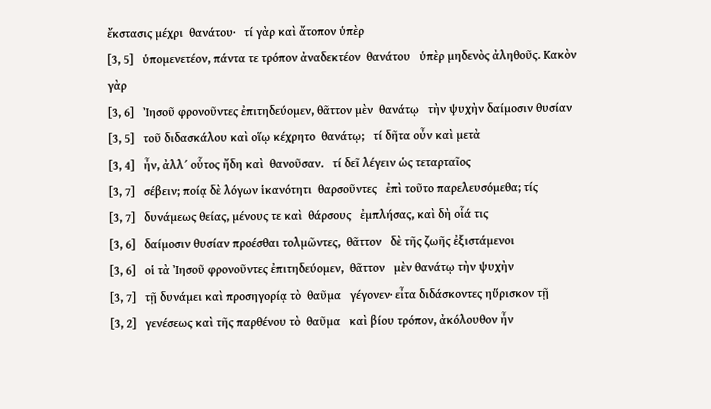ἔκστασις μέχρι  θανάτου·   τί γὰρ καὶ ἄτοπον ὑπὲρ
[3, 5]   ὑπομενετέον, πάντα τε τρόπον ἀναδεκτέον  θανάτου   ὑπὲρ μηδενὸς ἀληθοῦς. Κακὸν γὰρ
[3, 6]   Ἰησοῦ φρονοῦντες ἐπιτηδεύομεν, θᾶττον μὲν  θανάτῳ   τὴν ψυχὴν δαίμοσιν θυσίαν
[3, 5]   τοῦ διδασκάλου καὶ οἵῳ κέχρητο  θανάτῳ;   τί δῆτα οὖν καὶ μετὰ
[3, 4]   ἦν, ἀλλ´ οὗτος ἤδη καὶ  θανοῦσαν.   τί δεῖ λέγειν ὡς τεταρταῖος
[3, 7]   σέβειν; ποίᾳ δὲ λόγων ἱκανότητι  θαρσοῦντες   ἐπὶ τοῦτο παρελευσόμεθα; τίς
[3, 7]   δυνάμεως θείας, μένους τε καὶ  θάρσους   ἐμπλήσας, καὶ δὴ οἷά τις
[3, 6]   δαίμοσιν θυσίαν προέσθαι τολμῶντες,  θᾶττον   δὲ τῆς ζωῆς ἐξιστάμενοι
[3, 6]   οἱ τὰ Ἰησοῦ φρονοῦντες ἐπιτηδεύομεν,  θᾶττον   μὲν θανάτῳ τὴν ψυχὴν
[3, 7]   τῇ δυνάμει καὶ προσηγορίᾳ τὸ  θαῦμα   γέγονεν· εἶτα διδάσκοντες ηὕρισκον τῇ
[3, 2]   γενέσεως καὶ τῆς παρθένου τὸ  θαῦμα   καὶ βίου τρόπον, ἀκόλουθον ἦν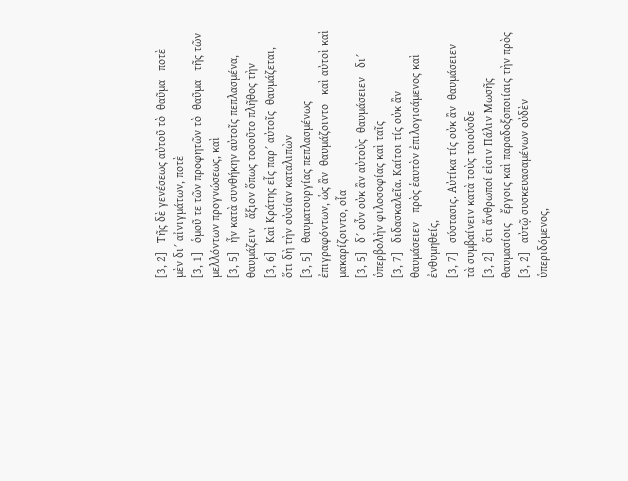[3, 2]   Τῆς δὲ γενέσεως αὐτοῦ τὸ  θαῦμα   ποτὲ μὲν δι´ αἰνιγμάτων, ποτὲ
[3, 1]   ὁμοῦ τε τῶν προφητῶν τὸ  θαῦμα   τῆς τῶν μελλόντων προγνώσεως, καὶ
[3, 5]   ἦν κατὰ συνθήκην αὐτοῖς πεπλασμένα,  θαυμάζειν   ἄξιον ὅπως τοσοῦτο πλῆθος τὴν
[3, 6]   Καὶ Κράτης εἷς παρ´ αὐτοῖς  θαυμάζεται,   ὅτι δὴ τὴν οὐσίαν καταλιπὼν
[3, 5]   θαυματουργίας πεπλασμένως ἐπιγραφόντων, ὡς ἂν  θαυμάζοιντο   καὶ αὐτοὶ καὶ μακαρίζοιντο, οἷα
[3, 5]   δ´ οὖν οὐκ ἂν αὐτοὺς  θαυμάσειεν   δι´ ὑπερβολὴν φιλοσοφίας καὶ ταῖς
[3, 7]   διδασκαλεῖα. Καίτοι τίς οὐκ ἂν  θαυμάσειεν   πρὸς ἑαυτὸν ἐπιλογισάμενος καὶ ἐνθυμηθείς,
[3, 7]   σύστασις. Αὐτίκα τίς οὐκ ἂν  θαυμάσειεν   τὰ συμβαίνειν κατὰ τοὺς τοιούσδε
[3, 2]   ὅτι ἄνθρωποί εἰσιν Πάλιν Μωσῆς  θαυμασίοις   ἔργοις καὶ παραδοξοποιίαις τὴν πρὸς
[3, 2]   αὐτῷ συσκευασαμένων οὐδὲν ὑπεριδόμενος,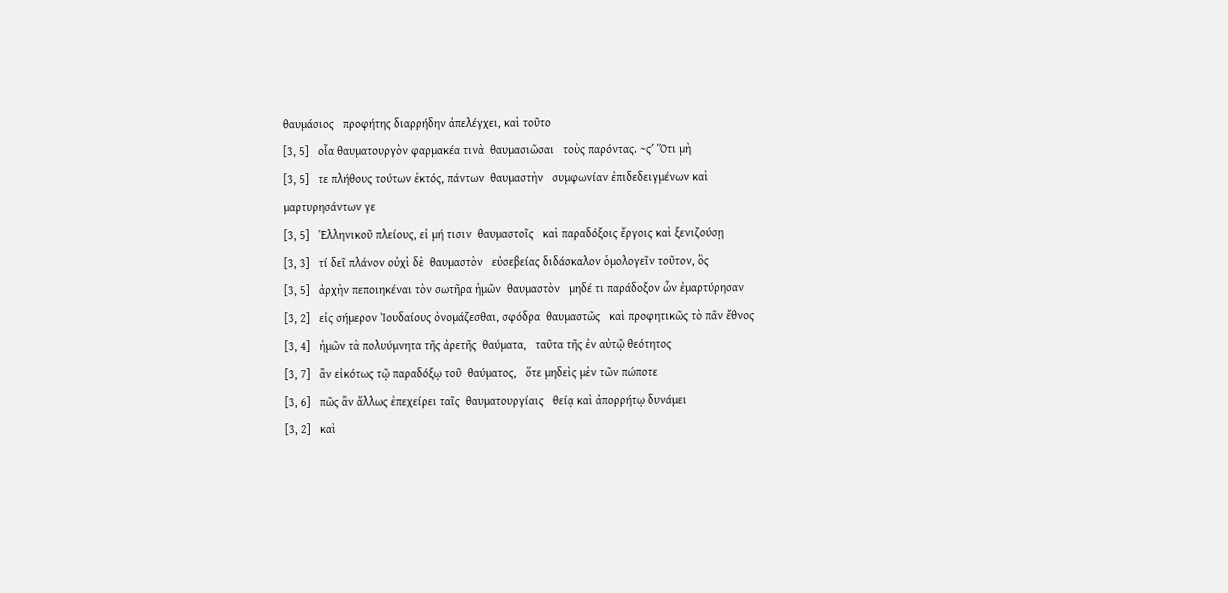θαυμάσιος   προφήτης διαρρήδην ἀπελέγχει, καὶ τοῦτο
[3, 5]   οἷα θαυματουργὸν φαρμακέα τινὰ  θαυμασιῶσαι   τοὺς παρόντας. ~ςʹ Ὅτι μὴ
[3, 5]   τε πλήθους τούτων ἐκτός, πάντων  θαυμαστὴν   συμφωνίαν ἐπιδεδειγμένων καὶ μαρτυρησάντων γε
[3, 5]   Ἑλληνικοῦ πλείους, εἰ μή τισιν  θαυμαστοῖς   καὶ παραδόξοις ἔργοις καὶ ξενιζούσῃ
[3, 3]   τί δεῖ πλάνον οὐχὶ δὲ  θαυμαστὸν   εὐσεβείας διδάσκαλον ὁμολογεῖν τοῦτον, ὃς
[3, 5]   ἀρχὴν πεποιηκέναι τὸν σωτῆρα ἡμῶν  θαυμαστὸν   μηδέ τι παράδοξον ὧν ἐμαρτύρησαν
[3, 2]   εἰς σήμερον Ἰουδαίους ὀνομάζεσθαι, σφόδρα  θαυμαστῶς   καὶ προφητικῶς τὸ πᾶν ἔθνος
[3, 4]   ἡμῶν τὰ πολυύμνητα τῆς ἀρετῆς  θαύματα,   ταῦτα τῆς ἐν αὐτῷ θεότητος
[3, 7]   ἂν εἰκότως τῷ παραδόξῳ τοῦ  θαύματος,   ὅτε μηδεὶς μὲν τῶν πώποτε
[3, 6]   πῶς ἂν ἄλλως ἐπεχείρει ταῖς  θαυματουργίαις   θείᾳ καὶ ἀπορρήτῳ δυνάμει
[3, 2]   καὶ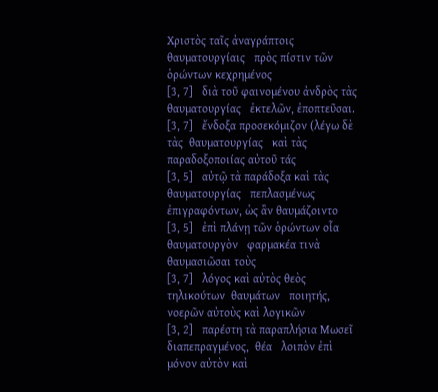Χριστὸς ταῖς ἀναγράπτοις  θαυματουργίαις   πρὸς πίστιν τῶν ὁρώντων κεχρημένος
[3, 7]   διὰ τοῦ φαινομένου ἀνδρὸς τὰς  θαυματουργίας   ἐκτελῶν, ἐποπτεῦσαι.
[3, 7]   ἔνδοξα προσεκόμιζον (λέγω δὲ τὰς  θαυματουργίας   καὶ τὰς παραδοξοποιίας αὐτοῦ τάς
[3, 5]   αὐτῷ τὰ παράδοξα καὶ τὰς  θαυματουργίας   πεπλασμένως ἐπιγραφόντων, ὡς ἂν θαυμάζοιντο
[3, 5]   ἐπὶ πλάνῃ τῶν ὁρώντων οἷα  θαυματουργὸν   φαρμακέα τινὰ θαυμασιῶσαι τοὺς
[3, 7]   λόγος καὶ αὐτὸς θεὸς τηλικούτων  θαυμάτων   ποιητής, νοερῶν αὐτοὺς καὶ λογικῶν
[3, 2]   παρέστη τὰ παραπλήσια Μωσεῖ διαπεπραγμένος,  θέα   λοιπὸν ἐπὶ μόνον αὐτὸν καὶ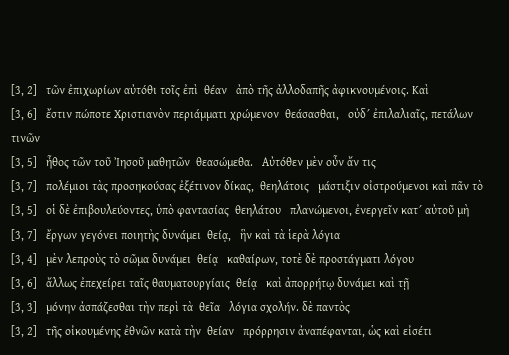[3, 2]   τῶν ἐπιχωρίων αὐτόθι τοῖς ἐπὶ  θέαν   ἀπὸ τῆς ἀλλοδαπῆς ἀφικνουμένοις. Καὶ
[3, 6]   ἔστιν πώποτε Χριστιανὸν περιάμματι χρώμενον  θεάσασθαι,   οὐδ´ ἐπιλαλιαῖς, πετάλων τινῶν
[3, 5]   ἦθος τῶν τοῦ Ἰησοῦ μαθητῶν  θεασώμεθα.   Αὐτόθεν μὲν οὖν ἄν τις
[3, 7]   πολέμιοι τὰς προσηκούσας ἐξέτινον δίκας,  θεηλάτοις   μάστιξιν οἰστρούμενοι καὶ πᾶν τὸ
[3, 5]   οἱ δὲ ἐπιβουλεύοντες, ὑπὸ φαντασίας  θεηλάτου   πλανώμενοι, ἐνεργεῖν κατ´ αὐτοῦ μὴ
[3, 7]   ἔργων γεγόνει ποιητὴς δυνάμει  θείᾳ,   ἣν καὶ τὰ ἱερὰ λόγια
[3, 4]   μὲν λεπροὺς τὸ σῶμα δυνάμει  θείᾳ   καθαίρων, τοτὲ δὲ προστάγματι λόγου
[3, 6]   ἄλλως ἐπεχείρει ταῖς θαυματουργίαις  θείᾳ   καὶ ἀπορρήτῳ δυνάμει καὶ τῇ
[3, 3]   μόνην ἀσπάζεσθαι τὴν περὶ τὰ  θεῖα   λόγια σχολήν. δὲ παντὸς
[3, 2]   τῆς οἰκουμένης ἐθνῶν κατὰ τὴν  θείαν   πρόρρησιν ἀναπέφανται, ὡς καὶ εἰσέτι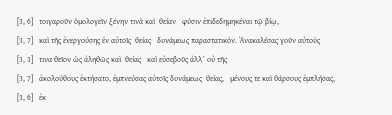[3, 6]   τοιγαροῦν ὁμολογεῖν ξένην τινὰ καὶ  θείαν   φύσιν ἐπιδεδημηκέναι τῷ βίῳ,
[3, 7]   καὶ τῆς ἐνεργούσης ἐν αὐτοῖς  θείας   δυνάμεως παραστατικόν. Ἀνακαλέσας γοῦν αὐτοὺς
[3, 3]   τινα θεῖον ὡς ἀληθῶς καὶ  θείας   καὶ εὐσεβοῦς ἀλλ´ οὐ τῆς
[3, 7]   ἀκολούθους ἐκτήσατο, ἐμπνεύσας αὐτοῖς δυνάμεως  θείας,   μένους τε καὶ θάρσους ἐμπλήσας,
[3, 6]   ἐκ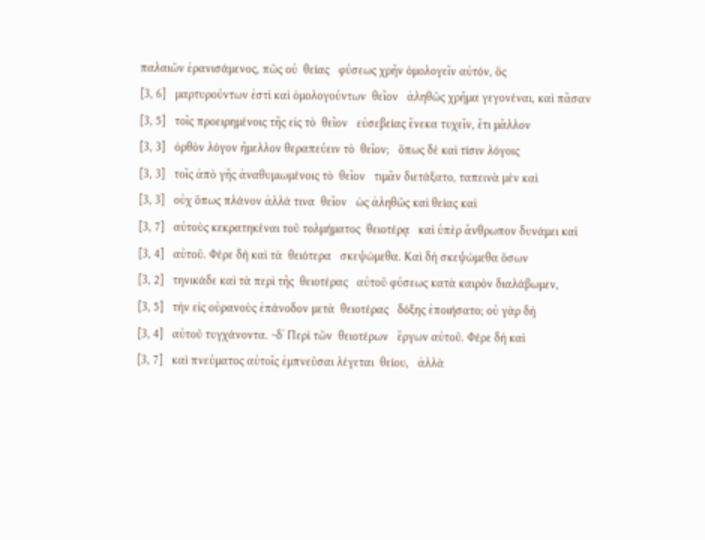παλαιῶν ἐρανισάμενος, πῶς οὐ  θείας   φύσεως χρῆν ὁμολογεῖν αὐτόν, ὃς
[3, 6]   μαρτυρούντων ἐστὶ καὶ ὁμολογούντων  θεῖον   ἀληθῶς χρῆμα γεγονέναι, καὶ πᾶσαν
[3, 5]   τοῖς προειρημένοις τῆς εἰς τὸ  θεῖον   εὐσεβείας ἕνεκα τυχεῖν, ἔτι μᾶλλον
[3, 3]   ὀρθὸν λόγον ἤμελλον θεραπεύειν τὸ  θεῖον;   ὅπως δὲ καὶ τίσιν λόγοις
[3, 3]   τοῖς ἀπὸ γῆς ἀναθυμιωμένοις τὸ  θεῖον   τιμᾶν διετάξατο, ταπεινὰ μὲν καὶ
[3, 3]   οὐχ ὅπως πλάνον ἀλλά τινα  θεῖον   ὡς ἀληθῶς καὶ θείας καὶ
[3, 7]   αὐτοὺς κεκρατηκέναι τοῦ τολμήματος  θειοτέρᾳ   καὶ ὑπὲρ ἄνθρωπον δυνάμει καὶ
[3, 4]   αὐτοῦ. Φέρε δὴ καὶ τὰ  θειότερα   σκεψώμεθα. Καὶ δὴ σκεψώμεθα ὅσων
[3, 2]   τηνικάδε καὶ τὰ περὶ τῆς  θειοτέρας   αὐτοῦ φύσεως κατὰ καιρὸν διαλάβωμεν,
[3, 5]   τὴν εἰς οὐρανοὺς ἐπάνοδον μετὰ  θειοτέρας   δόξης ἐποιήσατο; οὐ γὰρ δὴ
[3, 4]   αὐτοῦ τυγχάνοντα. ~δʹ Περὶ τῶν  θειοτέρων   ἔργων αὐτοῦ. Φέρε δὴ καὶ
[3, 7]   καὶ πνεύματος αὐτοῖς ἐμπνεῦσαι λέγεται  θείου,   ἀλλὰ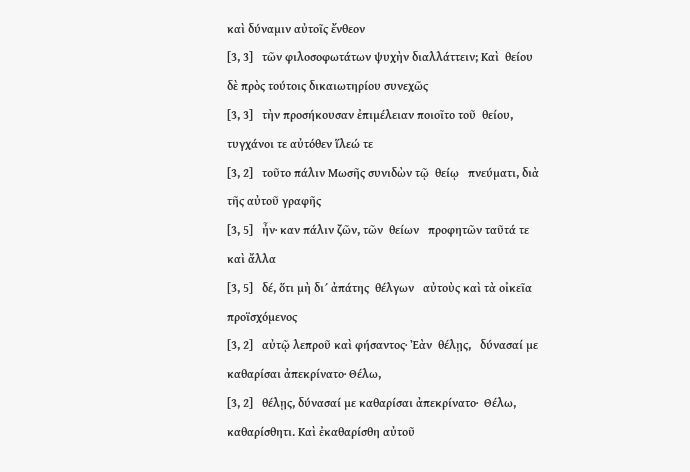καὶ δύναμιν αὐτοῖς ἔνθεον
[3, 3]   τῶν φιλοσοφωτάτων ψυχὴν διαλλάττειν; Καὶ  θείου   δὲ πρὸς τούτοις δικαιωτηρίου συνεχῶς
[3, 3]   τὴν προσήκουσαν ἐπιμέλειαν ποιοῖτο τοῦ  θείου,   τυγχάνοι τε αὐτόθεν ἵλεώ τε
[3, 2]   τοῦτο πάλιν Μωσῆς συνιδὼν τῷ  θείῳ   πνεύματι, διὰ τῆς αὐτοῦ γραφῆς
[3, 5]   ἦν· καν πάλιν ζῶν, τῶν  θείων   προφητῶν ταῦτά τε καὶ ἄλλα
[3, 5]   δέ, ὅτι μὴ δι´ ἀπάτης  θέλγων   αὐτοὺς καὶ τὰ οἰκεῖα προϊσχόμενος
[3, 2]   αὐτῷ λεπροῦ καὶ φήσαντος· Ἐὰν  θέλῃς,   δύνασαί με καθαρίσαι ἀπεκρίνατο· Θέλω,
[3, 2]   θέλῃς, δύνασαί με καθαρίσαι ἀπεκρίνατο·  Θέλω,   καθαρίσθητι. Καὶ ἐκαθαρίσθη αὐτοῦ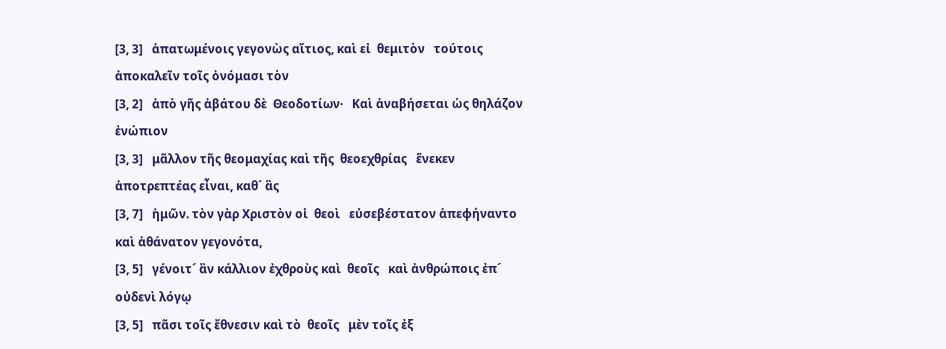[3, 3]   ἀπατωμένοις γεγονὼς αἴτιος, καὶ εἰ  θεμιτὸν   τούτοις ἀποκαλεῖν τοῖς ὀνόμασι τὸν
[3, 2]   ἀπὸ γῆς ἀβάτου δὲ  Θεοδοτίων·   Καὶ ἀναβήσεται ὡς θηλάζον ἐνώπιον
[3, 3]   μᾶλλον τῆς θεομαχίας καὶ τῆς  θεοεχθρίας   ἕνεκεν ἀποτρεπτέας εἶναι, καθ´ ἃς
[3, 7]   ἡμῶν. τὸν γὰρ Χριστὸν οἱ  θεοὶ   εὐσεβέστατον ἀπεφήναντο καὶ ἀθάνατον γεγονότα,
[3, 5]   γένοιτ´ ἂν κάλλιον ἐχθροὺς καὶ  θεοῖς   καὶ ἀνθρώποις ἐπ´ οὐδενὶ λόγῳ
[3, 5]   πᾶσι τοῖς ἔθνεσιν καὶ τὸ  θεοῖς   μὲν τοῖς ἐξ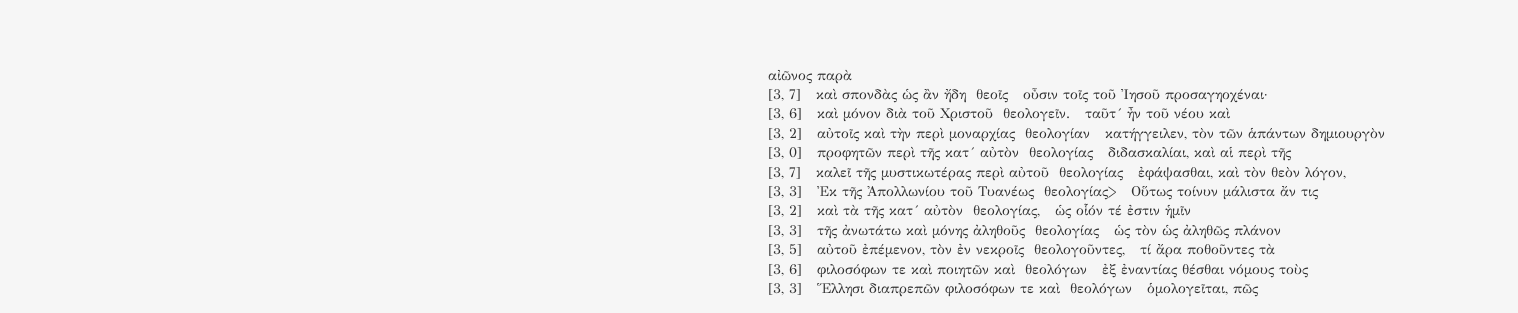αἰῶνος παρὰ
[3, 7]   καὶ σπονδὰς ὡς ἂν ἤδη  θεοῖς   οὖσιν τοῖς τοῦ Ἰησοῦ προσαγηοχέναι·
[3, 6]   καὶ μόνον διὰ τοῦ Χριστοῦ  θεολογεῖν.   ταῦτ´ ἦν τοῦ νέου καὶ
[3, 2]   αὐτοῖς καὶ τὴν περὶ μοναρχίας  θεολογίαν   κατήγγειλεν, τὸν τῶν ἁπάντων δημιουργὸν
[3, 0]   προφητῶν περὶ τῆς κατ´ αὐτὸν  θεολογίας   διδασκαλίαι, καὶ αἱ περὶ τῆς
[3, 7]   καλεῖ τῆς μυστικωτέρας περὶ αὐτοῦ  θεολογίας   ἐφάψασθαι, καὶ τὸν θεὸν λόγον,
[3, 3]   Ἐκ τῆς Ἀπολλωνίου τοῦ Τυανέως  θεολογίας>   Οὕτως τοίνυν μάλιστα ἄν τις
[3, 2]   καὶ τὰ τῆς κατ´ αὐτὸν  θεολογίας,   ὡς οἷόν τέ ἐστιν ἡμῖν
[3, 3]   τῆς ἀνωτάτω καὶ μόνης ἀληθοῦς  θεολογίας   ὡς τὸν ὡς ἀληθῶς πλάνον
[3, 5]   αὐτοῦ ἐπέμενον, τὸν ἐν νεκροῖς  θεολογοῦντες,   τί ἄρα ποθοῦντες τὰ
[3, 6]   φιλοσόφων τε καὶ ποιητῶν καὶ  θεολόγων   ἐξ ἐναντίας θέσθαι νόμους τοὺς
[3, 3]   Ἕλλησι διαπρεπῶν φιλοσόφων τε καὶ  θεολόγων   ὁμολογεῖται, πῶς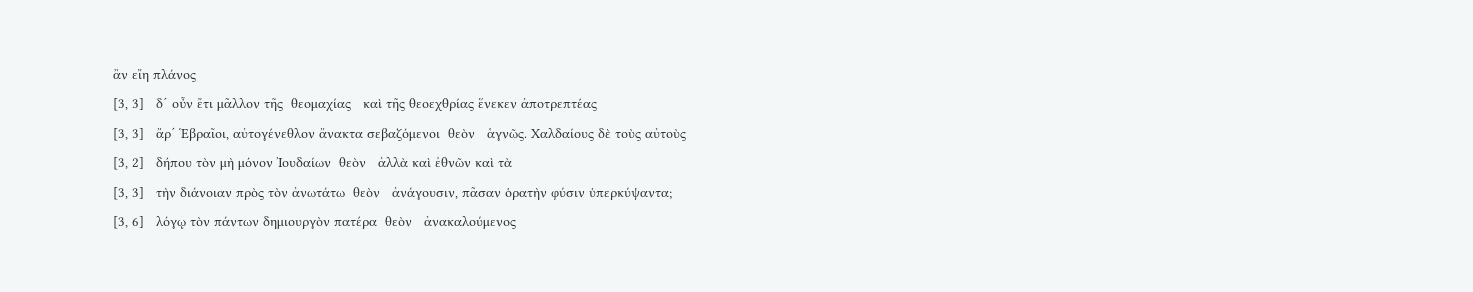ἂν εἴη πλάνος
[3, 3]   δ´ οὖν ἔτι μᾶλλον τῆς  θεομαχίας   καὶ τῆς θεοεχθρίας ἕνεκεν ἀποτρεπτέας
[3, 3]   ἄρ´ Ἑβραῖοι, αὐτογένεθλον ἄνακτα σεβαζόμενοι  θεὸν   ἁγνῶς. Χαλδαίους δὲ τοὺς αὐτοὺς
[3, 2]   δήπου τὸν μὴ μόνον Ἰουδαίων  θεὸν   ἀλλὰ καὶ ἐθνῶν καὶ τὰ
[3, 3]   τὴν διάνοιαν πρὸς τὸν ἀνωτάτω  θεὸν   ἀνάγουσιν, πᾶσαν ὁρατὴν φύσιν ὑπερκύψαντα;
[3, 6]   λόγῳ τὸν πάντων δημιουργὸν πατέρα  θεὸν   ἀνακαλούμενος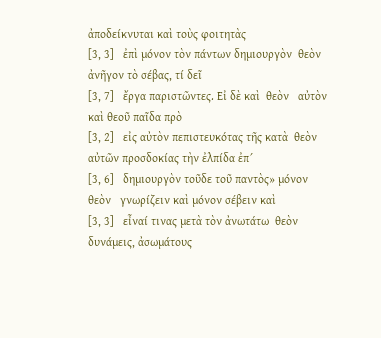ἀποδείκνυται καὶ τοὺς φοιτητὰς
[3, 3]   ἐπὶ μόνον τὸν πάντων δημιουργὸν  θεὸν   ἀνῆγον τὸ σέβας, τί δεῖ
[3, 7]   ἔργα παριστῶντες. Εἰ δὲ καὶ  θεὸν   αὐτὸν καὶ θεοῦ παῖδα πρὸ
[3, 2]   εἰς αὐτὸν πεπιστευκότας τῆς κατὰ  θεὸν   αὐτῶν προσδοκίας τὴν ἐλπίδα ἐπ´
[3, 6]   δημιουργὸν τοῦδε τοῦ παντὸς» μόνον  θεὸν   γνωρίζειν καὶ μόνον σέβειν καὶ
[3, 3]   εἶναί τινας μετὰ τὸν ἀνωτάτω  θεὸν   δυνάμεις, ἀσωμάτους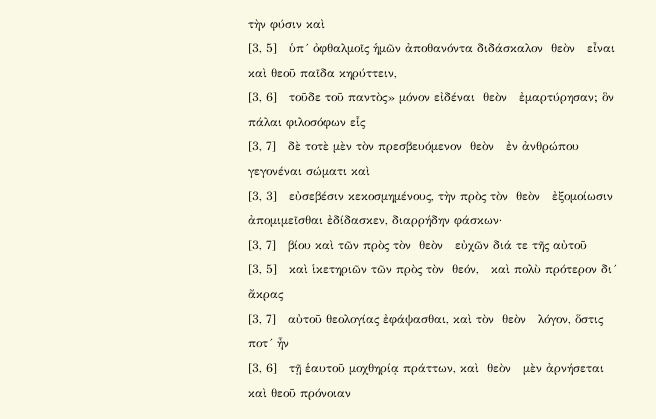τὴν φύσιν καὶ
[3, 5]   ὑπ´ ὀφθαλμοῖς ἡμῶν ἀποθανόντα διδάσκαλον  θεὸν   εἶναι καὶ θεοῦ παῖδα κηρύττειν,
[3, 6]   τοῦδε τοῦ παντὸς» μόνον εἰδέναι  θεὸν   ἐμαρτύρησαν; ὃν πάλαι φιλοσόφων εἷς
[3, 7]   δὲ τοτὲ μὲν τὸν πρεσβευόμενον  θεὸν   ἐν ἀνθρώπου γεγονέναι σώματι καὶ
[3, 3]   εὐσεβέσιν κεκοσμημένους, τὴν πρὸς τὸν  θεὸν   ἐξομοίωσιν ἀπομιμεῖσθαι ἐδίδασκεν, διαρρήδην φάσκων·
[3, 7]   βίου καὶ τῶν πρὸς τὸν  θεὸν   εὐχῶν διά τε τῆς αὐτοῦ
[3, 5]   καὶ ἱκετηριῶν τῶν πρὸς τὸν  θεόν,   καὶ πολὺ πρότερον δι´ ἄκρας
[3, 7]   αὐτοῦ θεολογίας ἐφάψασθαι, καὶ τὸν  θεὸν   λόγον, ὅστις ποτ´ ἦν
[3, 6]   τῇ ἑαυτοῦ μοχθηρίᾳ πράττων, καὶ  θεὸν   μὲν ἀρνήσεται καὶ θεοῦ πρόνοιαν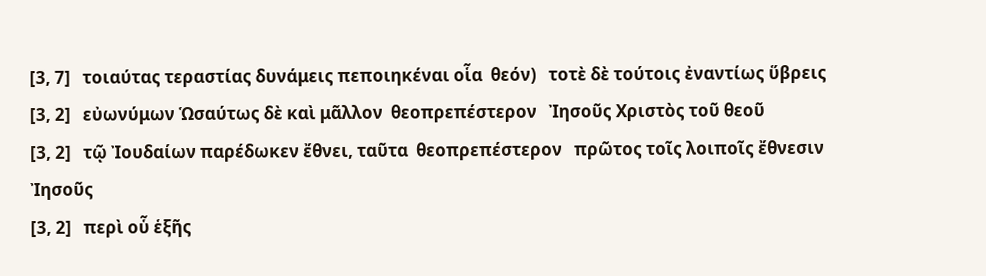[3, 7]   τοιαύτας τεραστίας δυνάμεις πεποιηκέναι οἷα  θεόν)   τοτὲ δὲ τούτοις ἐναντίως ὕβρεις
[3, 2]   εὐωνύμων Ὡσαύτως δὲ καὶ μᾶλλον  θεοπρεπέστερον   Ἰησοῦς Χριστὸς τοῦ θεοῦ
[3, 2]   τῷ Ἰουδαίων παρέδωκεν ἔθνει, ταῦτα  θεοπρεπέστερον   πρῶτος τοῖς λοιποῖς ἔθνεσιν Ἰησοῦς
[3, 2]   περὶ οὗ ἑξῆς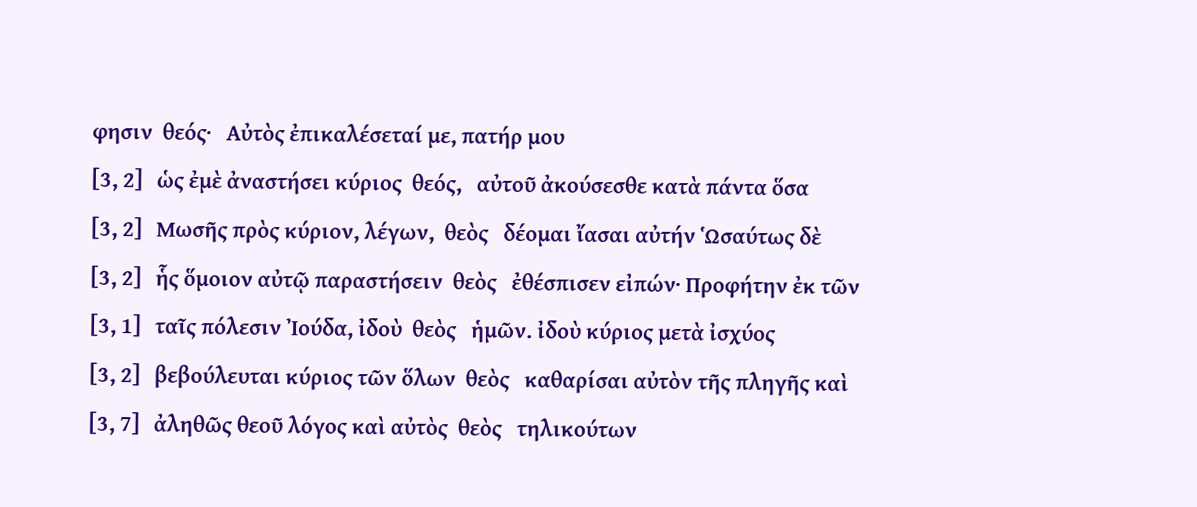φησιν  θεός·   Αὐτὸς ἐπικαλέσεταί με, πατήρ μου
[3, 2]   ὡς ἐμὲ ἀναστήσει κύριος  θεός,   αὐτοῦ ἀκούσεσθε κατὰ πάντα ὅσα
[3, 2]   Μωσῆς πρὸς κύριον, λέγων,  θεὸς   δέομαι ἴασαι αὐτήν Ὡσαύτως δὲ
[3, 2]   ἧς ὅμοιον αὐτῷ παραστήσειν  θεὸς   ἐθέσπισεν εἰπών· Προφήτην ἐκ τῶν
[3, 1]   ταῖς πόλεσιν Ἰούδα, ἰδοὺ  θεὸς   ἡμῶν. ἰδοὺ κύριος μετὰ ἰσχύος
[3, 2]   βεβούλευται κύριος τῶν ὅλων  θεὸς   καθαρίσαι αὐτὸν τῆς πληγῆς καὶ
[3, 7]   ἀληθῶς θεοῦ λόγος καὶ αὐτὸς  θεὸς   τηλικούτων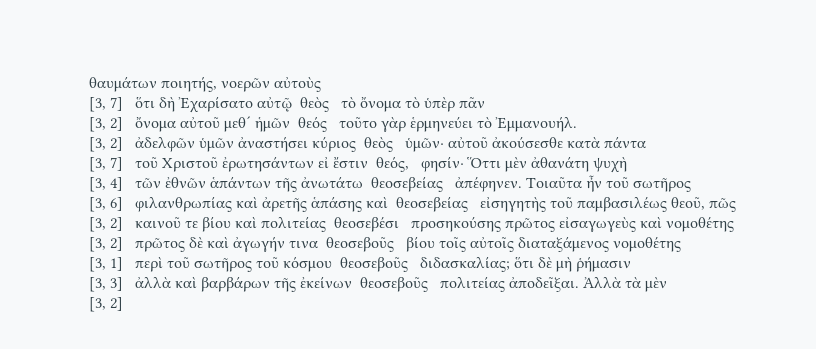θαυμάτων ποιητής, νοερῶν αὐτοὺς
[3, 7]   ὅτι δὴ Ἐχαρίσατο αὐτῷ  θεὸς   τὸ ὄνομα τὸ ὑπὲρ πᾶν
[3, 2]   ὄνομα αὐτοῦ μεθ´ ἡμῶν  θεός   τοῦτο γὰρ ἑρμηνεύει τὸ Ἐμμανουήλ.
[3, 2]   ἀδελφῶν ὑμῶν ἀναστήσει κύριος  θεὸς   ὑμῶν· αὐτοῦ ἀκούσεσθε κατὰ πάντα
[3, 7]   τοῦ Χριστοῦ ἐρωτησάντων εἰ ἔστιν  θεός,   φησίν· Ὅττι μὲν ἀθανάτη ψυχὴ
[3, 4]   τῶν ἐθνῶν ἁπάντων τῆς ἀνωτάτω  θεοσεβείας   ἀπέφηνεν. Τοιαῦτα ἦν τοῦ σωτῆρος
[3, 6]   φιλανθρωπίας καὶ ἀρετῆς ἁπάσης καὶ  θεοσεβείας   εἰσηγητὴς τοῦ παμβασιλέως θεοῦ, πῶς
[3, 2]   καινοῦ τε βίου καὶ πολιτείας  θεοσεβέσι   προσηκούσης πρῶτος εἰσαγωγεὺς καὶ νομοθέτης
[3, 2]   πρῶτος δὲ καὶ ἀγωγήν τινα  θεοσεβοῦς   βίου τοῖς αὐτοῖς διαταξάμενος νομοθέτης
[3, 1]   περὶ τοῦ σωτῆρος τοῦ κόσμου  θεοσεβοῦς   διδασκαλίας; ὅτι δὲ μὴ ῥήμασιν
[3, 3]   ἀλλὰ καὶ βαρβάρων τῆς ἐκείνων  θεοσεβοῦς   πολιτείας ἀποδεῖξαι. Ἀλλὰ τὰ μὲν
[3, 2]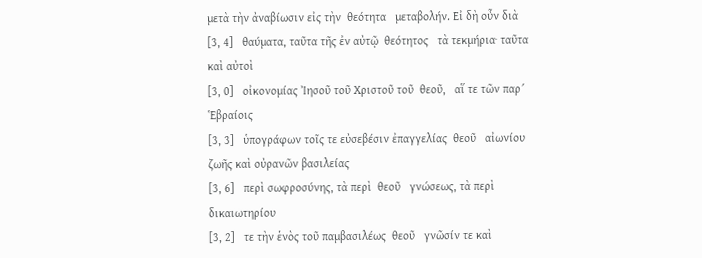μετὰ τὴν ἀναβίωσιν εἰς τὴν  θεότητα   μεταβολήν. Εἰ δὴ οὖν διὰ
[3, 4]   θαύματα, ταῦτα τῆς ἐν αὐτῷ  θεότητος   τὰ τεκμήρια· ταῦτα καὶ αὐτοὶ
[3, 0]   οἰκονομίας Ἰησοῦ τοῦ Χριστοῦ τοῦ  θεοῦ,   αἵ τε τῶν παρ´ Ἑβραίοις
[3, 3]   ὑπογράφων τοῖς τε εὐσεβέσιν ἐπαγγελίας  θεοῦ   αἰωνίου ζωῆς καὶ οὐρανῶν βασιλείας
[3, 6]   περὶ σωφροσύνης, τὰ περὶ  θεοῦ   γνώσεως, τὰ περὶ δικαιωτηρίου
[3, 2]   τε τὴν ἑνὸς τοῦ παμβασιλέως  θεοῦ   γνῶσίν τε καὶ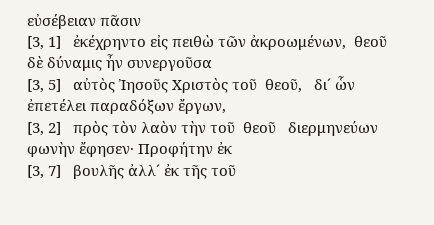εὐσέβειαν πᾶσιν
[3, 1]   ἐκέχρηντο εἰς πειθὼ τῶν ἀκροωμένων,  θεοῦ   δὲ δύναμις ἦν συνεργοῦσα
[3, 5]   αὐτὸς Ἰησοῦς Χριστὸς τοῦ  θεοῦ,   δι´ ὧν ἐπετέλει παραδόξων ἔργων,
[3, 2]   πρὸς τὸν λαὸν τὴν τοῦ  θεοῦ   διερμηνεύων φωνὴν ἔφησεν· Προφήτην ἐκ
[3, 7]   βουλῆς ἀλλ´ ἐκ τῆς τοῦ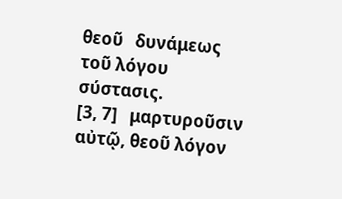θεοῦ   δυνάμεως τοῦ λόγου σύστασις.
[3, 7]   μαρτυροῦσιν αὐτῷ, θεοῦ λόγον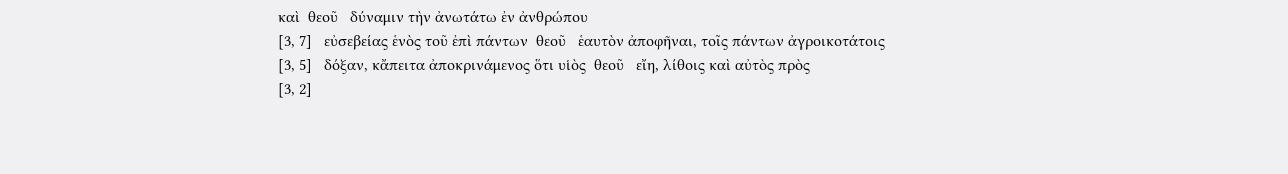καὶ  θεοῦ   δύναμιν τὴν ἀνωτάτω ἐν ἀνθρώπου
[3, 7]   εὐσεβείας ἑνὸς τοῦ ἐπὶ πάντων  θεοῦ   ἑαυτὸν ἀποφῆναι, τοῖς πάντων ἀγροικοτάτοις
[3, 5]   δόξαν, κἄπειτα ἀποκρινάμενος ὅτι υἱὸς  θεοῦ   εἴη, λίθοις καὶ αὐτὸς πρὸς
[3, 2]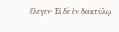ἔλεγεν· Εἰ δὲ ἐν δακτύλῳ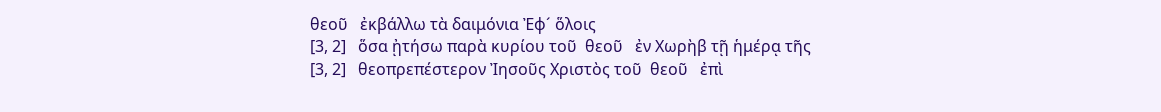θεοῦ   ἐκβάλλω τὰ δαιμόνια Ἐφ´ ὅλοις
[3, 2]   ὅσα ᾐτήσω παρὰ κυρίου τοῦ  θεοῦ   ἐν Χωρὴβ τῇ ἡμέρᾳ τῆς
[3, 2]   θεοπρεπέστερον Ἰησοῦς Χριστὸς τοῦ  θεοῦ   ἐπὶ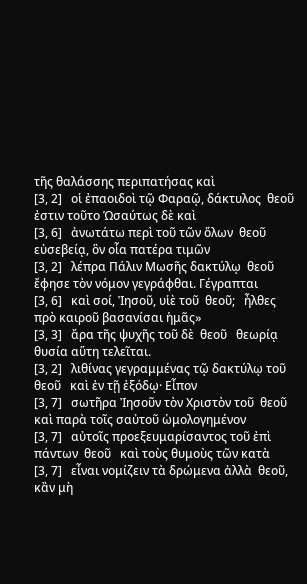τῆς θαλάσσης περιπατήσας καὶ
[3, 2]   οἱ ἐπαοιδοὶ τῷ Φαραῷ, δάκτυλος  θεοῦ   ἐστιν τοῦτο Ὡσαύτως δὲ καὶ
[3, 6]   ἀνωτάτω περὶ τοῦ τῶν ὅλων  θεοῦ   εὐσεβείᾳ, ὃν οἷα πατέρα τιμῶν
[3, 2]   λέπρα Πάλιν Μωσῆς δακτύλῳ  θεοῦ   ἔφησε τὸν νόμον γεγράφθαι. Γέγραπται
[3, 6]   καὶ σοί, Ἰησοῦ, υἱὲ τοῦ  θεοῦ;   ἦλθες πρὸ καιροῦ βασανίσαι ἡμᾶς»
[3, 3]   ἄρα τῆς ψυχῆς τοῦ δὲ  θεοῦ   θεωρίᾳ θυσία αὕτη τελεῖται.
[3, 2]   λιθίνας γεγραμμένας τῷ δακτύλῳ τοῦ  θεοῦ   καὶ ἐν τῇ ἐξόδῳ· Εἶπον
[3, 7]   σωτῆρα Ἰησοῦν τὸν Χριστὸν τοῦ  θεοῦ   καὶ παρὰ τοῖς σαὐτοῦ ὡμολογημένον
[3, 7]   αὐτοῖς προεξευμαρίσαντος τοῦ ἐπὶ πάντων  θεοῦ   καὶ τοὺς θυμοὺς τῶν κατὰ
[3, 7]   εἶναι νομίζειν τὰ δρώμενα ἀλλὰ  θεοῦ,   κἂν μὴ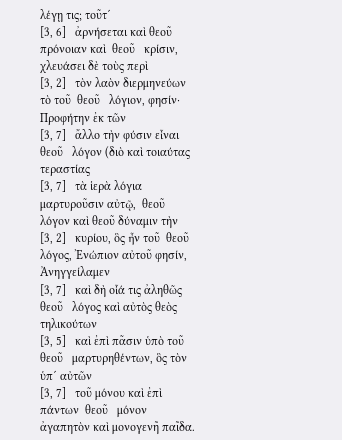λέγῃ τις; τοῦτ´
[3, 6]   ἀρνήσεται καὶ θεοῦ πρόνοιαν καὶ  θεοῦ   κρίσιν, χλευάσει δὲ τοὺς περὶ
[3, 2]   τὸν λαὸν διερμηνεύων τὸ τοῦ  θεοῦ   λόγιον, φησίν· Προφήτην ἐκ τῶν
[3, 7]   ἄλλο τὴν φύσιν εἶναι  θεοῦ   λόγον (διὸ καὶ τοιαύτας τεραστίας
[3, 7]   τὰ ἱερὰ λόγια μαρτυροῦσιν αὐτῷ,  θεοῦ   λόγον καὶ θεοῦ δύναμιν τὴν
[3, 2]   κυρίου, ὃς ἦν τοῦ  θεοῦ   λόγος, Ἐνώπιον αὐτοῦ φησίν, Ἀνηγγείλαμεν
[3, 7]   καὶ δὴ οἷά τις ἀληθῶς  θεοῦ   λόγος καὶ αὐτὸς θεὸς τηλικούτων
[3, 5]   καὶ ἐπὶ πᾶσιν ὑπὸ τοῦ  θεοῦ   μαρτυρηθέντων, ὃς τὸν ὑπ´ αὐτῶν
[3, 7]   τοῦ μόνου καὶ ἐπὶ πάντων  θεοῦ   μόνον ἀγαπητὸν καὶ μονογενῆ παῖδα.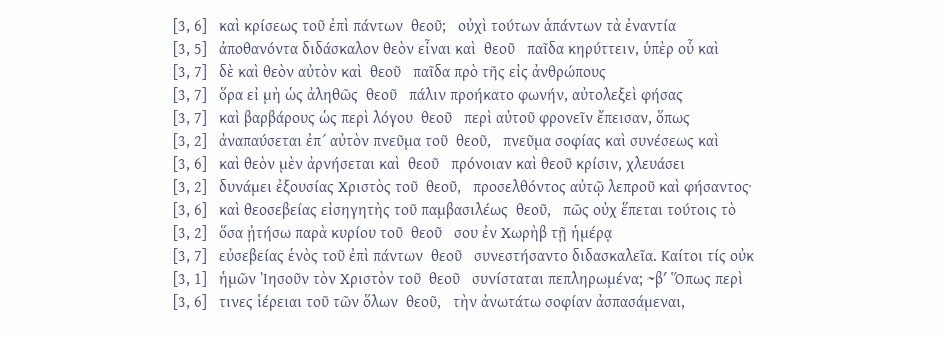[3, 6]   καὶ κρίσεως τοῦ ἐπὶ πάντων  θεοῦ;   οὐχὶ τούτων ἁπάντων τὰ ἐναντία
[3, 5]   ἀποθανόντα διδάσκαλον θεὸν εἶναι καὶ  θεοῦ   παῖδα κηρύττειν, ὑπὲρ οὗ καὶ
[3, 7]   δὲ καὶ θεὸν αὐτὸν καὶ  θεοῦ   παῖδα πρὸ τῆς εἰς ἀνθρώπους
[3, 7]   ὅρα εἰ μὴ ὡς ἀληθῶς  θεοῦ   πάλιν προήκατο φωνήν, αὐτολεξεὶ φήσας
[3, 7]   καὶ βαρβάρους ὡς περὶ λόγου  θεοῦ   περὶ αὐτοῦ φρονεῖν ἔπεισαν, ὅπως
[3, 2]   ἀναπαύσεται ἐπ´ αὐτὸν πνεῦμα τοῦ  θεοῦ,   πνεῦμα σοφίας καὶ συνέσεως καὶ
[3, 6]   καὶ θεὸν μὲν ἀρνήσεται καὶ  θεοῦ   πρόνοιαν καὶ θεοῦ κρίσιν, χλευάσει
[3, 2]   δυνάμει ἐξουσίας Χριστὸς τοῦ  θεοῦ,   προσελθόντος αὐτῷ λεπροῦ καὶ φήσαντος·
[3, 6]   καὶ θεοσεβείας εἰσηγητὴς τοῦ παμβασιλέως  θεοῦ,   πῶς οὐχ ἕπεται τούτοις τὸ
[3, 2]   ὅσα ᾐτήσω παρὰ κυρίου τοῦ  θεοῦ   σου ἐν Χωρὴβ τῇ ἡμέρᾳ
[3, 7]   εὐσεβείας ἑνὸς τοῦ ἐπὶ πάντων  θεοῦ   συνεστήσαντο διδασκαλεῖα. Καίτοι τίς οὐκ
[3, 1]   ἡμῶν Ἰησοῦν τὸν Χριστὸν τοῦ  θεοῦ   συνίσταται πεπληρωμένα; ~βʹ Ὅπως περὶ
[3, 6]   τινες ἱέρειαι τοῦ τῶν ὅλων  θεοῦ,   τὴν ἀνωτάτω σοφίαν ἀσπασάμεναι,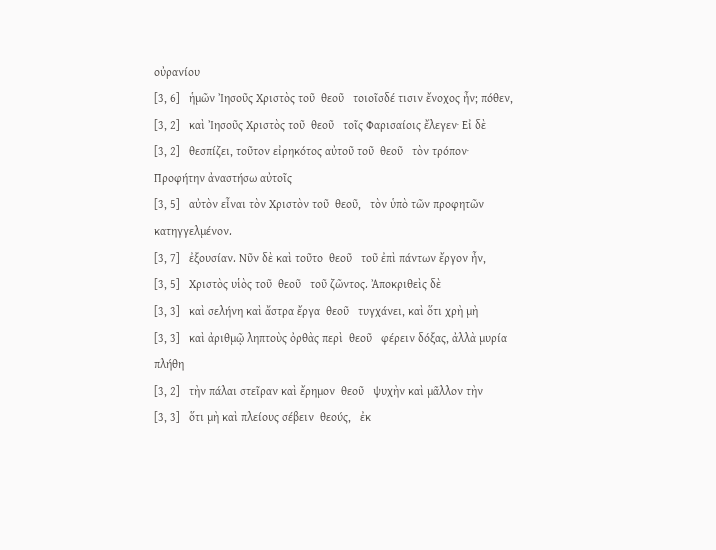οὐρανίου
[3, 6]   ἡμῶν Ἰησοῦς Χριστὸς τοῦ  θεοῦ   τοιοῖσδέ τισιν ἔνοχος ἦν; πόθεν,
[3, 2]   καὶ Ἰησοῦς Χριστὸς τοῦ  θεοῦ   τοῖς Φαρισαίοις ἔλεγεν· Εἰ δὲ
[3, 2]   θεσπίζει, τοῦτον εἰρηκότος αὐτοῦ τοῦ  θεοῦ   τὸν τρόπον· Προφήτην ἀναστήσω αὐτοῖς
[3, 5]   αὐτὸν εἶναι τὸν Χριστὸν τοῦ  θεοῦ,   τὸν ὑπὸ τῶν προφητῶν κατηγγελμένον.
[3, 7]   ἐξουσίαν. Νῦν δὲ καὶ τοῦτο  θεοῦ   τοῦ ἐπὶ πάντων ἔργον ἦν,
[3, 5]   Χριστὸς υἱὸς τοῦ  θεοῦ   τοῦ ζῶντος. Ἀποκριθεὶς δὲ
[3, 3]   καὶ σελήνη καὶ ἄστρα ἔργα  θεοῦ   τυγχάνει, καὶ ὅτι χρὴ μὴ
[3, 3]   καὶ ἀριθμῷ ληπτοὺς ὀρθὰς περὶ  θεοῦ   φέρειν δόξας, ἀλλὰ μυρία πλήθη
[3, 2]   τὴν πάλαι στεῖραν καὶ ἔρημον  θεοῦ   ψυχὴν καὶ μᾶλλον τὴν
[3, 3]   ὅτι μὴ καὶ πλείους σέβειν  θεούς,   ἐκ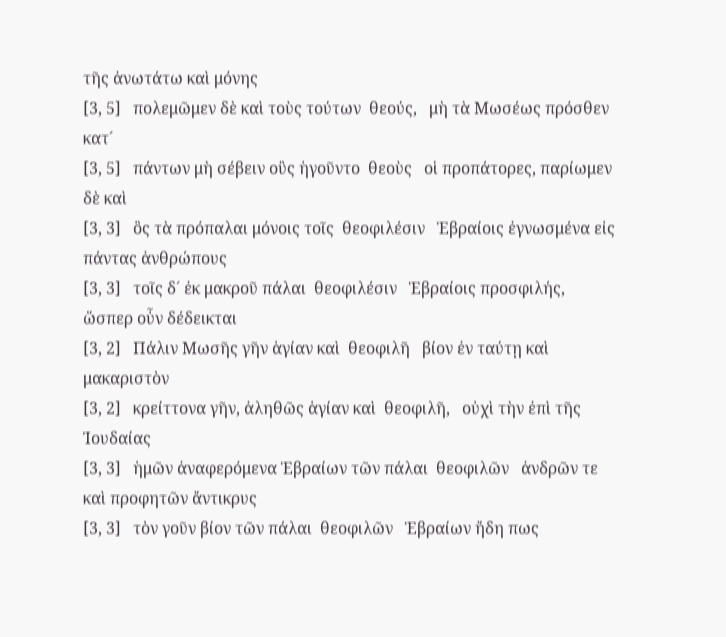τῆς ἀνωτάτω καὶ μόνης
[3, 5]   πολεμῶμεν δὲ καὶ τοὺς τούτων  θεούς,   μὴ τὰ Μωσέως πρόσθεν κατ´
[3, 5]   πάντων μὴ σέβειν οὓς ἡγοῦντο  θεοὺς   οἱ προπάτορες, παρίωμεν δὲ καὶ
[3, 3]   ὃς τὰ πρόπαλαι μόνοις τοῖς  θεοφιλέσιν   Ἑβραίοις ἐγνωσμένα εἰς πάντας ἀνθρώπους
[3, 3]   τοῖς δ´ ἐκ μακροῦ πάλαι  θεοφιλέσιν   Ἑβραίοις προσφιλής, ὥσπερ οὖν δέδεικται
[3, 2]   Πάλιν Μωσῆς γῆν ἁγίαν καὶ  θεοφιλῆ   βίον ἐν ταύτῃ καὶ μακαριστὸν
[3, 2]   κρείττονα γῆν, ἀληθῶς ἁγίαν καὶ  θεοφιλῆ,   οὐχὶ τὴν ἐπὶ τῆς Ἰουδαίας
[3, 3]   ἡμῶν ἀναφερόμενα Ἑβραίων τῶν πάλαι  θεοφιλῶν   ἀνδρῶν τε καὶ προφητῶν ἄντικρυς
[3, 3]   τὸν γοῦν βίον τῶν πάλαι  θεοφιλῶν   Ἑβραίων ἤδη πως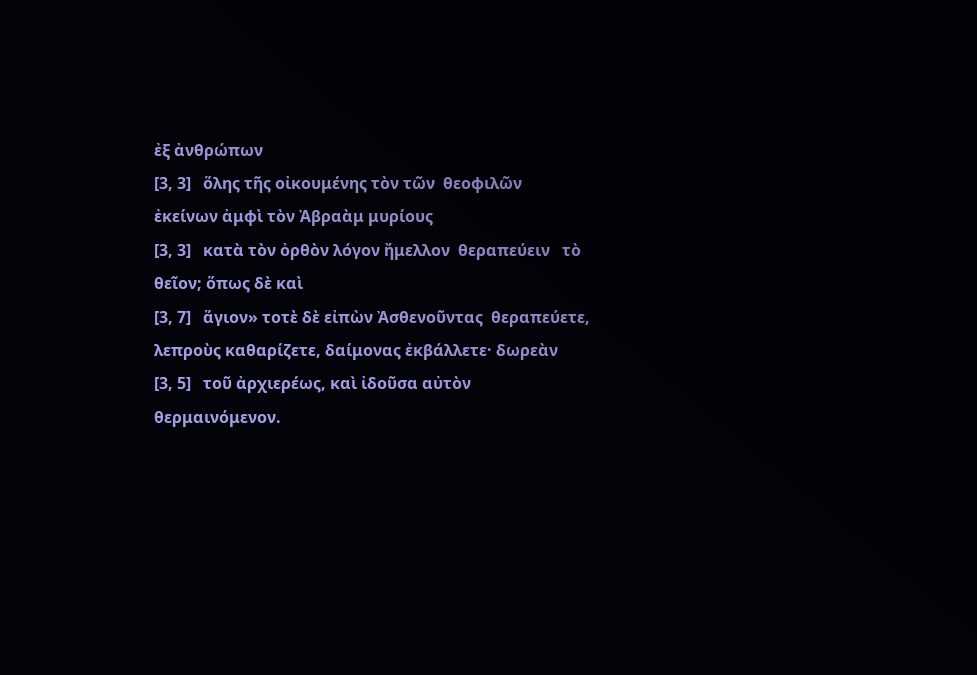ἐξ ἀνθρώπων
[3, 3]   ὅλης τῆς οἰκουμένης τὸν τῶν  θεοφιλῶν   ἐκείνων ἀμφὶ τὸν Ἀβραὰμ μυρίους
[3, 3]   κατὰ τὸν ὀρθὸν λόγον ἤμελλον  θεραπεύειν   τὸ θεῖον; ὅπως δὲ καὶ
[3, 7]   ἅγιον» τοτὲ δὲ εἰπὼν Ἀσθενοῦντας  θεραπεύετε,   λεπροὺς καθαρίζετε, δαίμονας ἐκβάλλετε· δωρεὰν
[3, 5]   τοῦ ἀρχιερέως, καὶ ἰδοῦσα αὐτὸν  θερμαινόμενον.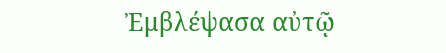Ἐμβλέψασα αὐτῷ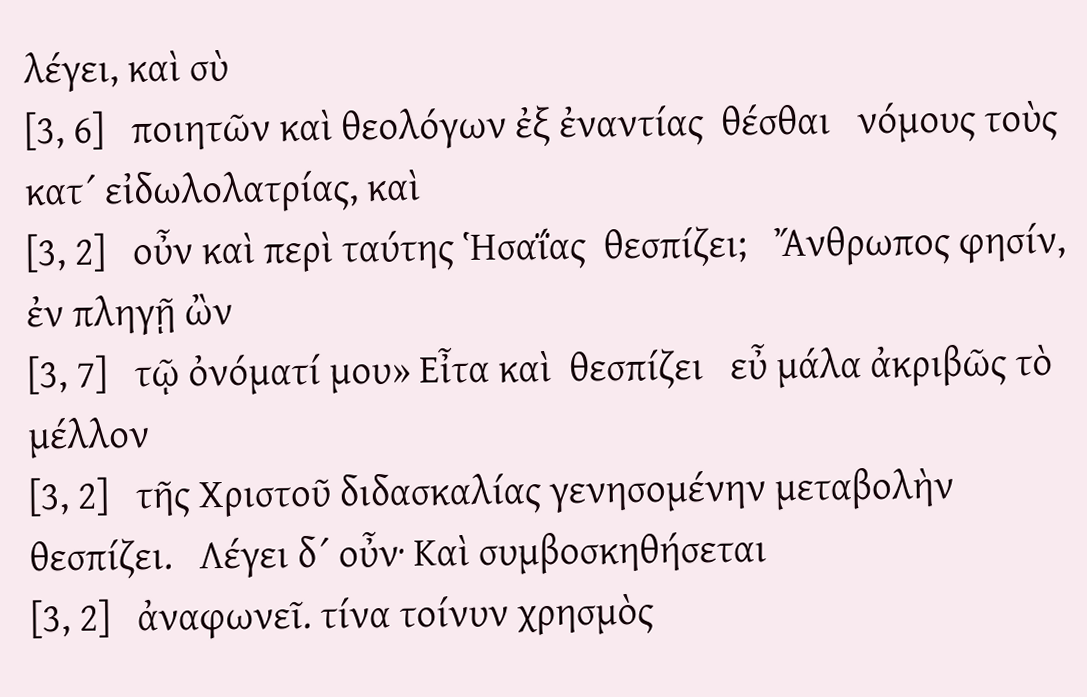λέγει, καὶ σὺ
[3, 6]   ποιητῶν καὶ θεολόγων ἐξ ἐναντίας  θέσθαι   νόμους τοὺς κατ´ εἰδωλολατρίας, καὶ
[3, 2]   οὖν καὶ περὶ ταύτης Ἡσαΐας  θεσπίζει;   Ἄνθρωπος φησίν, ἐν πληγῇ ὢν
[3, 7]   τῷ ὀνόματί μου» Εἶτα καὶ  θεσπίζει   εὖ μάλα ἀκριβῶς τὸ μέλλον
[3, 2]   τῆς Χριστοῦ διδασκαλίας γενησομένην μεταβολὴν  θεσπίζει.   Λέγει δ´ οὖν· Καὶ συμβοσκηθήσεται
[3, 2]   ἀναφωνεῖ. τίνα τοίνυν χρησμὸς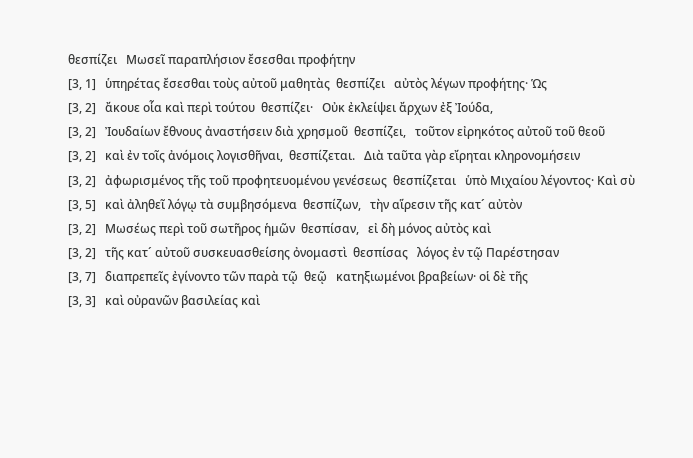θεσπίζει   Μωσεῖ παραπλήσιον ἔσεσθαι προφήτην
[3, 1]   ὑπηρέτας ἔσεσθαι τοὺς αὐτοῦ μαθητὰς  θεσπίζει   αὐτὸς λέγων προφήτης· Ὡς
[3, 2]   ἄκουε οἷα καὶ περὶ τούτου  θεσπίζει·   Οὐκ ἐκλείψει ἄρχων ἐξ Ἰούδα,
[3, 2]   Ἰουδαίων ἔθνους ἀναστήσειν διὰ χρησμοῦ  θεσπίζει,   τοῦτον εἰρηκότος αὐτοῦ τοῦ θεοῦ
[3, 2]   καὶ ἐν τοῖς ἀνόμοις λογισθῆναι,  θεσπίζεται.   Διὰ ταῦτα γὰρ εἴρηται κληρονομήσειν
[3, 2]   ἀφωρισμένος τῆς τοῦ προφητευομένου γενέσεως  θεσπίζεται   ὑπὸ Μιχαίου λέγοντος· Καὶ σὺ
[3, 5]   καὶ ἀληθεῖ λόγῳ τὰ συμβησόμενα  θεσπίζων,   τὴν αἵρεσιν τῆς κατ´ αὐτὸν
[3, 2]   Μωσέως περὶ τοῦ σωτῆρος ἡμῶν  θεσπίσαν,   εἰ δὴ μόνος αὐτὸς καὶ
[3, 2]   τῆς κατ´ αὐτοῦ συσκευασθείσης ὀνομαστὶ  θεσπίσας   λόγος ἐν τῷ Παρέστησαν
[3, 7]   διαπρεπεῖς ἐγίνοντο τῶν παρὰ τῷ  θεῷ   κατηξιωμένοι βραβείων· οἱ δὲ τῆς
[3, 3]   καὶ οὐρανῶν βασιλείας καὶ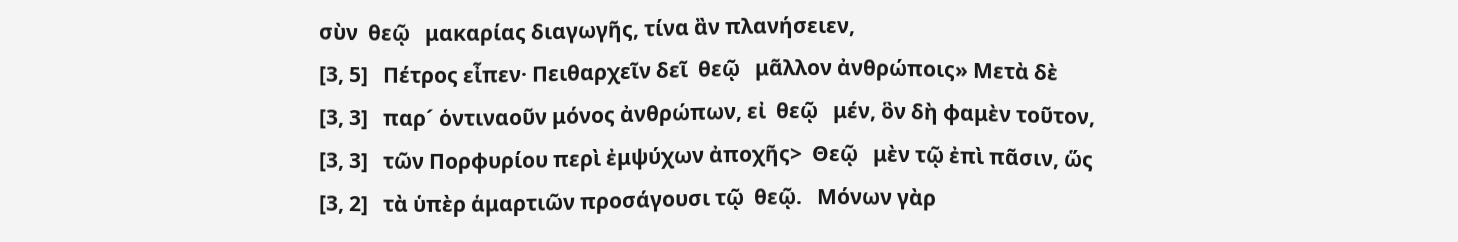σὺν  θεῷ   μακαρίας διαγωγῆς, τίνα ἂν πλανήσειεν,
[3, 5]   Πέτρος εἶπεν· Πειθαρχεῖν δεῖ  θεῷ   μᾶλλον ἀνθρώποις» Μετὰ δὲ
[3, 3]   παρ´ ὁντιναοῦν μόνος ἀνθρώπων, εἰ  θεῷ   μέν, ὃν δὴ φαμὲν τοῦτον,
[3, 3]   τῶν Πορφυρίου περὶ ἐμψύχων ἀποχῆς>  Θεῷ   μὲν τῷ ἐπὶ πᾶσιν, ὥς
[3, 2]   τὰ ὑπὲρ ἁμαρτιῶν προσάγουσι τῷ  θεῷ.   Μόνων γὰρ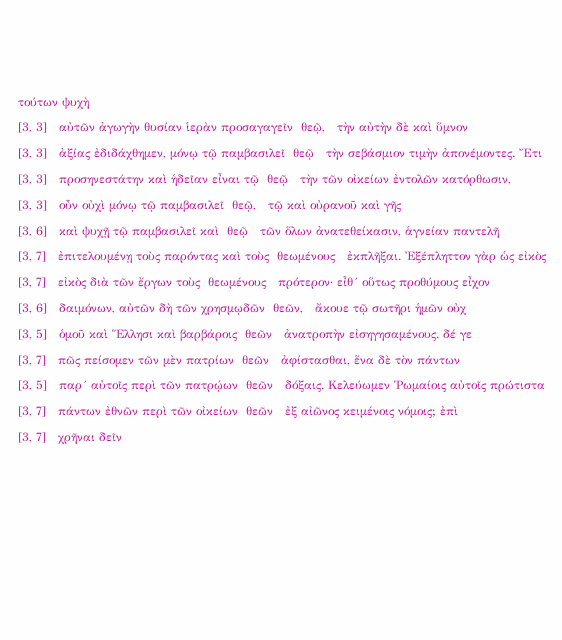τούτων ψυχὴ
[3, 3]   αὐτῶν ἀγωγὴν θυσίαν ἱερὰν προσαγαγεῖν  θεῷ,   τὴν αὐτὴν δὲ καὶ ὕμνον
[3, 3]   ἀξίας ἐδιδάχθημεν, μόνῳ τῷ παμβασιλεῖ  θεῷ   τὴν σεβάσμιον τιμὴν ἀπονέμοντες. Ἔτι
[3, 3]   προσηνεστάτην καὶ ἡδεῖαν εἶναι τῷ  θεῷ   τὴν τῶν οἰκείων ἐντολῶν κατόρθωσιν,
[3, 3]   οὖν οὐχὶ μόνῳ τῷ παμβασιλεῖ  θεῷ,   τῷ καὶ οὐρανοῦ καὶ γῆς
[3, 6]   καὶ ψυχῇ τῷ παμβασιλεῖ καὶ  θεῷ   τῶν ὅλων ἀνατεθείκασιν, ἁγνείαν παντελῆ
[3, 7]   ἐπιτελουμένῃ τοὺς παρόντας καὶ τοὺς  θεωμένους   ἐκπλῆξαι. Ἐξέπληττον γὰρ ὡς εἰκὸς
[3, 7]   εἰκὸς διὰ τῶν ἔργων τοὺς  θεωμένους   πρότερον· εἶθ´ οὕτως προθύμους εἶχον
[3, 6]   δαιμόνων, αὐτῶν δὴ τῶν χρησμῳδῶν  θεῶν,   ἄκουε τῷ σωτῆρι ἡμῶν οὐχ
[3, 5]   ὁμοῦ καὶ Ἕλλησι καὶ βαρβάροις  θεῶν   ἀνατροπὴν εἰσηγησαμένους. δέ γε
[3, 7]   πῶς πείσομεν τῶν μὲν πατρίων  θεῶν   ἀφίστασθαι, ἕνα δὲ τὸν πάντων
[3, 5]   παρ´ αὐτοῖς περὶ τῶν πατρῴων  θεῶν   δόξαις. Κελεύωμεν Ῥωμαίοις αὐτοῖς πρώτιστα
[3, 7]   πάντων ἐθνῶν περὶ τῶν οἰκείων  θεῶν   ἐξ αἰῶνος κειμένοις νόμοις; ἐπὶ
[3, 7]   χρῆναι δεῖν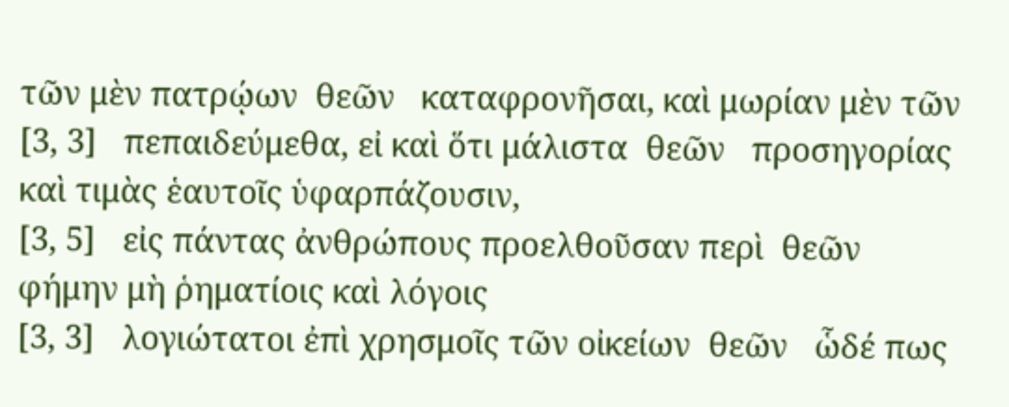τῶν μὲν πατρῴων  θεῶν   καταφρονῆσαι, καὶ μωρίαν μὲν τῶν
[3, 3]   πεπαιδεύμεθα, εἰ καὶ ὅτι μάλιστα  θεῶν   προσηγορίας καὶ τιμὰς ἑαυτοῖς ὑφαρπάζουσιν,
[3, 5]   εἰς πάντας ἀνθρώπους προελθοῦσαν περὶ  θεῶν   φήμην μὴ ῥηματίοις καὶ λόγοις
[3, 3]   λογιώτατοι ἐπὶ χρησμοῖς τῶν οἰκείων  θεῶν   ὧδέ πως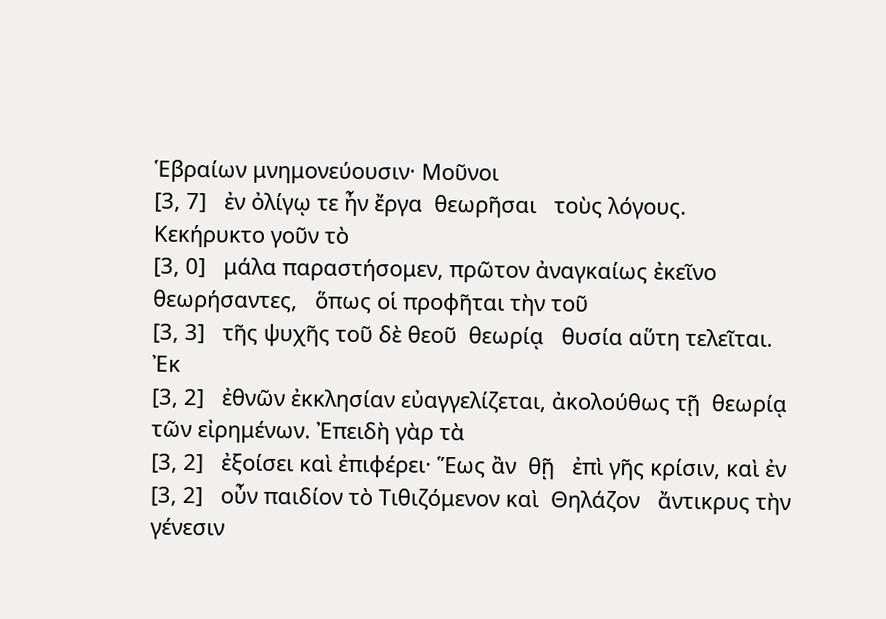Ἑβραίων μνημονεύουσιν· Μοῦνοι
[3, 7]   ἐν ὀλίγῳ τε ἦν ἔργα  θεωρῆσαι   τοὺς λόγους. Κεκήρυκτο γοῦν τὸ
[3, 0]   μάλα παραστήσομεν, πρῶτον ἀναγκαίως ἐκεῖνο  θεωρήσαντες,   ὅπως οἱ προφῆται τὴν τοῦ
[3, 3]   τῆς ψυχῆς τοῦ δὲ θεοῦ  θεωρίᾳ   θυσία αὕτη τελεῖται. Ἐκ
[3, 2]   ἐθνῶν ἐκκλησίαν εὐαγγελίζεται, ἀκολούθως τῇ  θεωρίᾳ   τῶν εἰρημένων. Ἐπειδὴ γὰρ τὰ
[3, 2]   ἐξοίσει καὶ ἐπιφέρει· Ἕως ἂν  θῇ   ἐπὶ γῆς κρίσιν, καὶ ἐν
[3, 2]   οὖν παιδίον τὸ Τιθιζόμενον καὶ  Θηλάζον   ἄντικρυς τὴν γένεσιν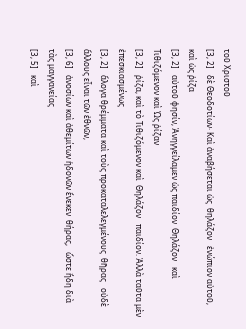τοῦ Χριστοῦ
[3, 2]   δὲ Θεοδοτίων· Καὶ ἀναβήσεται ὡς  θηλάζον   ἐνώπιον αὐτοῦ, καὶ ὡς ῥίζα
[3, 2]   αὐτοῦ φησίν, Ἀνηγγείλαμεν ὡς παιδίον  Θηλάζον   καὶ Τιθιζόμενον καὶ Ὡς ῥίζαν
[3, 2]   ῥίζα, καὶ τὸ Τιθιζόμενον καὶ  Θηλάζον   παιδίον. Ἀλλὰ ταῦτα μὲν ἐπεσκιασμένως
[3, 2]   ἄλογα θρέμματα καὶ τοὺς προκαταλελεγμένους  θῆρας   οὐδὲ ἄλλους εἶναι τῶν ἐθνῶν,
[3, 6]   ἀνοσίων καὶ ἀθεμίτων ἡδονῶν ἕνεκεν  θήρας,   ὥστε ἤδη διὰ τὰς μαγγανείας
[3, 5]   καὶ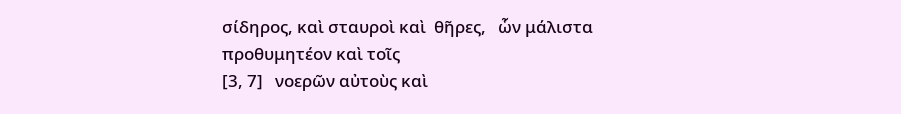σίδηρος, καὶ σταυροὶ καὶ  θῆρες,   ὧν μάλιστα προθυμητέον καὶ τοῖς
[3, 7]   νοερῶν αὐτοὺς καὶ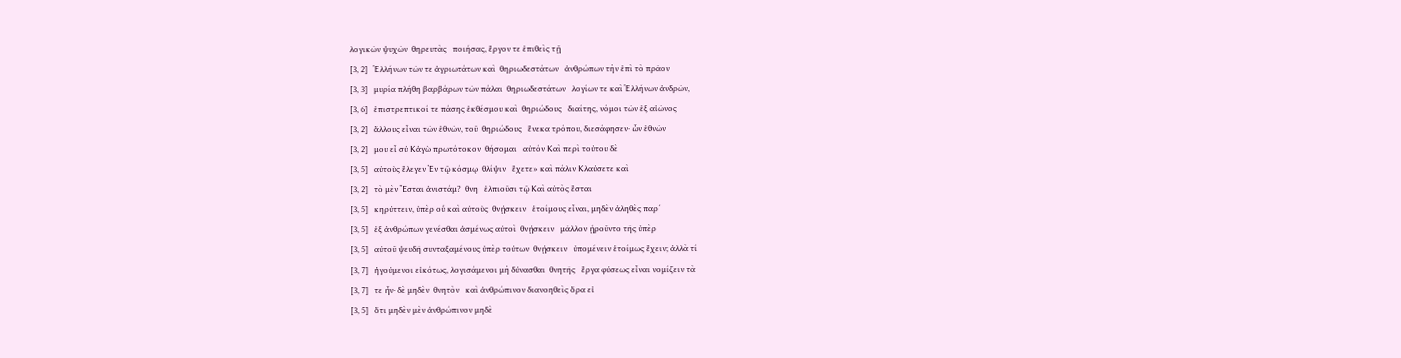λογικῶν ψυχῶν  θηρευτὰς   ποιήσας, ἔργον τε ἐπιθεὶς τῇ
[3, 2]   Ἑλλήνων τῶν τε ἀγριωτάτων καὶ  θηριωδεστάτων   ἀνθρώπων τὴν ἐπὶ τὸ πρᾶον
[3, 3]   μυρία πλήθη βαρβάρων τῶν πάλαι  θηριωδεστάτων   λογίων τε καὶ Ἑλλήνων ἀνδρῶν,
[3, 6]   ἐπιστρεπτικοί τε πάσης ἐκθέσμου καὶ  θηριώδους   διαίτης, νόμοι τῶν ἐξ αἰῶνος
[3, 2]   ἄλλους εἶναι τῶν ἐθνῶν, τοῦ  θηριώδους   ἕνεκα τρόπου, διεσάφησεν· ὧν ἐθνῶν
[3, 2]   μου εἶ σύ Κἀγὼ πρωτότοκον  θήσομαι   αὐτόν Καὶ περὶ τούτου δὲ
[3, 5]   αὐτοὺς ἔλεγεν Ἐν τῷ κόσμῳ  θλίψιν   ἔχετε» καὶ πάλιν Κλαύσετε καὶ
[3, 2]   τὸ μὲν Ἔσται ἀνιστάμ?  θνη   ἐλπιοῦσι τῷ Καὶ αὐτὸς ἔσται
[3, 5]   κηρύττειν, ὑπὲρ οὗ καὶ αὐτοὺς  θνῄσκειν   ἑτοίμους εἶναι, μηδὲν ἀληθὲς παρ´
[3, 5]   ἐξ ἀνθρώπων γενέσθαι ἀσμένως αὐτοὶ  θνῄσκειν   μᾶλλον ᾑροῦντο τῆς ὑπὲρ
[3, 5]   αὐτοῦ ψευδῆ συνταξαμένους ὑπὲρ τούτων  θνῄσκειν   ὑπομένειν ἑτοίμως ἔχειν; ἀλλὰ τί
[3, 7]   ἡγούμενοι εἰκότως, λογισάμενοι μὴ δύνασθαι  θνητῆς   ἔργα φύσεως εἶναι νομίζειν τὰ
[3, 7]   τε ἦν· δὲ μηδὲν  θνητὸν   καὶ ἀνθρώπινον διανοηθεὶς ὅρα εἰ
[3, 5]   ὅτι μηδὲν μὲν ἀνθρώπινον μηδὲ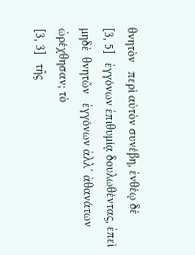θνητὸν   περὶ αὐτὸν συνέβη, ἐνθέῳ δὲ
[3, 5]   ἐγγόνων ἐπιθυμίᾳ δουλωθέντας, ἐπεὶ μηδὲ  θνητῶν   ἐγγόνων ἀλλ´ ἀθανάτων ὠρέχθησαν; τὸ
[3, 3]   τῆς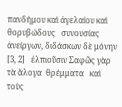πανδήμου καὶ ἀγελαίου καὶ  θορυβώδους   συνουσίας ἀνείργων, διδάσκων δὲ μόνην
[3, 2]   ἐλπιοῦσιν Σαφῶς γὰρ τὰ ἄλογα  θρέμματα   καὶ τοὺς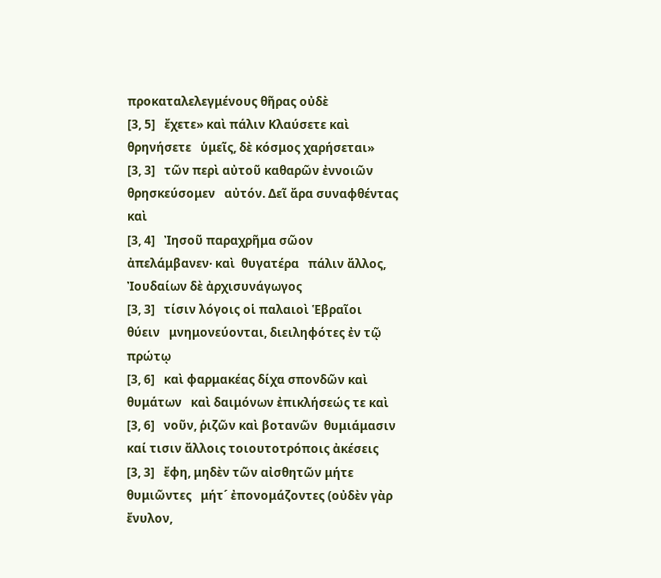προκαταλελεγμένους θῆρας οὐδὲ
[3, 5]   ἔχετε» καὶ πάλιν Κλαύσετε καὶ  θρηνήσετε   ὑμεῖς, δὲ κόσμος χαρήσεται»
[3, 3]   τῶν περὶ αὐτοῦ καθαρῶν ἐννοιῶν  θρησκεύσομεν   αὐτόν. Δεῖ ἄρα συναφθέντας καὶ
[3, 4]   Ἰησοῦ παραχρῆμα σῶον ἀπελάμβανεν· καὶ  θυγατέρα   πάλιν ἄλλος, Ἰουδαίων δὲ ἀρχισυνάγωγος
[3, 3]   τίσιν λόγοις οἱ παλαιοὶ Ἑβραῖοι  θύειν   μνημονεύονται, διειληφότες ἐν τῷ πρώτῳ
[3, 6]   καὶ φαρμακέας δίχα σπονδῶν καὶ  θυμάτων   καὶ δαιμόνων ἐπικλήσεώς τε καὶ
[3, 6]   νοῦν, ῥιζῶν καὶ βοτανῶν  θυμιάμασιν   καί τισιν ἄλλοις τοιουτοτρόποις ἀκέσεις
[3, 3]   ἔφη, μηδὲν τῶν αἰσθητῶν μήτε  θυμιῶντες   μήτ´ ἐπονομάζοντες (οὐδὲν γὰρ ἔνυλον,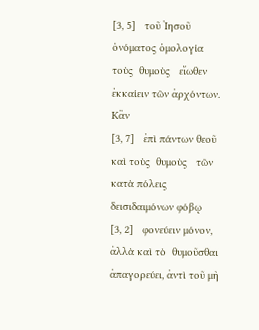[3, 5]   τοῦ Ἰησοῦ ὀνόματος ὁμολογία τοὺς  θυμοὺς   εἴωθεν ἐκκαίειν τῶν ἀρχόντων. Κἂν
[3, 7]   ἐπὶ πάντων θεοῦ καὶ τοὺς  θυμοὺς   τῶν κατὰ πόλεις δεισιδαιμόνων φόβῳ
[3, 2]   φονεύειν μόνον, ἀλλὰ καὶ τὸ  θυμοῦσθαι   ἀπαγορεύει, ἀντὶ τοῦ μὴ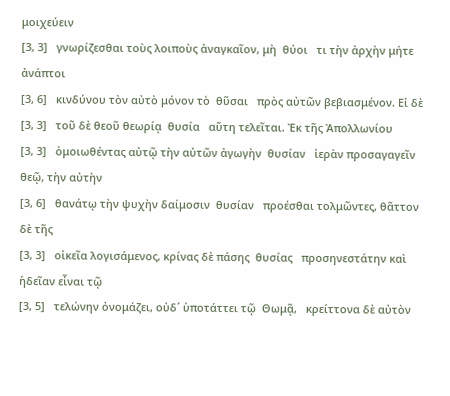μοιχεύειν
[3, 3]   γνωρίζεσθαι τοὺς λοιποὺς ἀναγκαῖον, μὴ  θύοι   τι τὴν ἀρχὴν μήτε ἀνάπτοι
[3, 6]   κινδύνου τὸν αὐτὸ μόνον τὸ  θῦσαι   πρὸς αὐτῶν βεβιασμένον. Εἰ δὲ
[3, 3]   τοῦ δὲ θεοῦ θεωρίᾳ  θυσία   αὕτη τελεῖται. Ἐκ τῆς Ἀπολλωνίου
[3, 3]   ὁμοιωθέντας αὐτῷ τὴν αὐτῶν ἀγωγὴν  θυσίαν   ἱερὰν προσαγαγεῖν θεῷ, τὴν αὐτὴν
[3, 6]   θανάτῳ τὴν ψυχὴν δαίμοσιν  θυσίαν   προέσθαι τολμῶντες, θᾶττον δὲ τῆς
[3, 3]   οἰκεῖα λογισάμενος, κρίνας δὲ πάσης  θυσίας   προσηνεστάτην καὶ ἡδεῖαν εἶναι τῷ
[3, 5]   τελώνην ὀνομάζει, οὐδ´ ὑποτάττει τῷ  Θωμᾷ,   κρείττονα δὲ αὐτὸν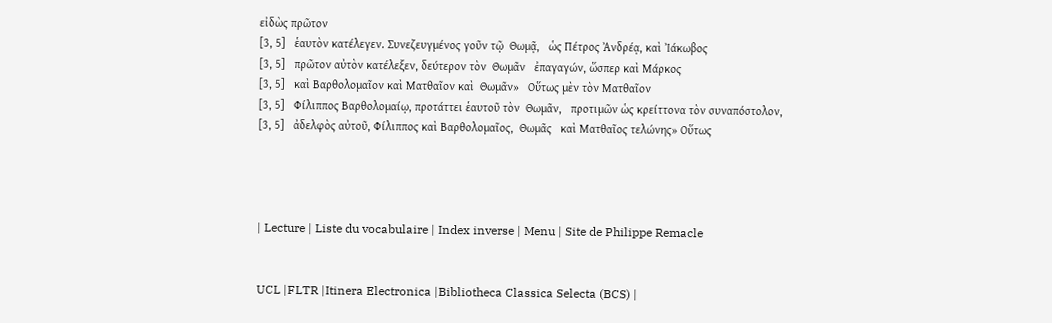εἰδὼς πρῶτον
[3, 5]   ἑαυτὸν κατέλεγεν. Συνεζευγμένος γοῦν τῷ  Θωμᾷ,   ὡς Πέτρος Ἀνδρέᾳ, καὶ Ἰάκωβος
[3, 5]   πρῶτον αὐτὸν κατέλεξεν, δεύτερον τὸν  Θωμᾶν   ἐπαγαγών, ὥσπερ καὶ Μάρκος
[3, 5]   καὶ Βαρθολομαῖον καὶ Ματθαῖον καὶ  Θωμᾶν»   Οὕτως μὲν τὸν Ματθαῖον
[3, 5]   Φίλιππος Βαρθολομαίῳ, προτάττει ἑαυτοῦ τὸν  Θωμᾶν,   προτιμῶν ὡς κρείττονα τὸν συναπόστολον,
[3, 5]   ἀδελφὸς αὐτοῦ, Φίλιππος καὶ Βαρθολομαῖος,  Θωμᾶς   καὶ Ματθαῖος τελώνης» Οὕτως




| Lecture | Liste du vocabulaire | Index inverse | Menu | Site de Philippe Remacle


UCL |FLTR |Itinera Electronica |Bibliotheca Classica Selecta (BCS) |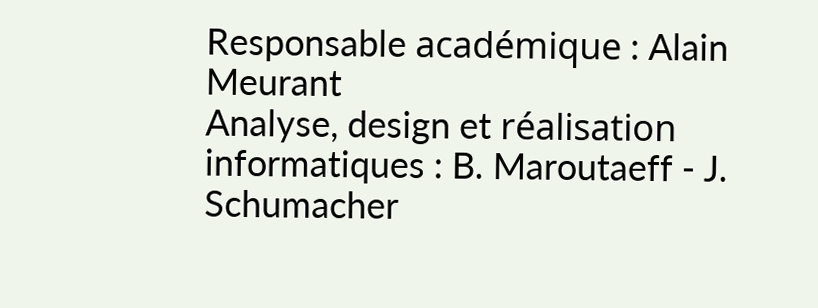Responsable académique : Alain Meurant
Analyse, design et réalisation informatiques : B. Maroutaeff - J. Schumacher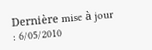Dernière mise à jour : 6/05/2010